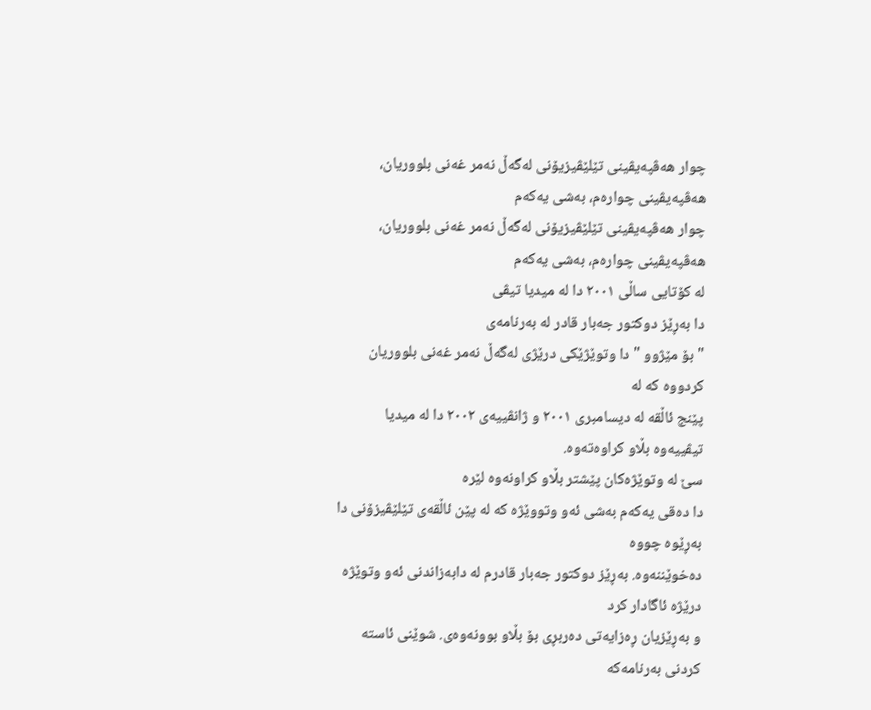چوار هەڤپەیڤینی تێلێڤیزیۆنی لەگەڵ نەمر غەنی بلووریان، هەڤپەیڤینی چوارەم، بەشی یەکەم
چوار هەڤپەیڤینی تێلێڤیزیۆنی لەگەڵ نەمر غەنی بلووریان، هەڤپەیڤینی چوارەم، بەشی یەکەم
لە کۆتایی ساڵی ٢٠٠١ دا لە میدیا تیڤی
دا بەڕێز دوکتور جەبار قادر لە بەرنامەی
" بۆ مێژوو " دا وتوێژێکی درێژی لەگەڵ نەمر غەنی بلووریان کردووە کە لە
پێنج ئاڵقە لە دیسامبری ٢٠٠١ و ژانڤییەی ٢٠٠٢ دا لە میدیا تیڤییەوە بڵاو کراوەتەوە.
سێ لە وتوێژەکان پێشتر بڵاو کراونەوە لێرە
دا دەقی یەکەم بەشی ئەو وتووێژە کە لە پێن ئاڵقەی تێلێڤیزۆنی دا بەڕێوە چووە
دەخوێننەوە. بەڕێز دوکتور جەبار قادرم لە دابەزاندنی ئەو وتوێژە درێژە ئاگادار کرد
و بەڕێزیان ڕەزایەتی دەربڕی بۆ بڵاو بوونەوەی. شوێنی ئاستە کردنی بەرنامەکە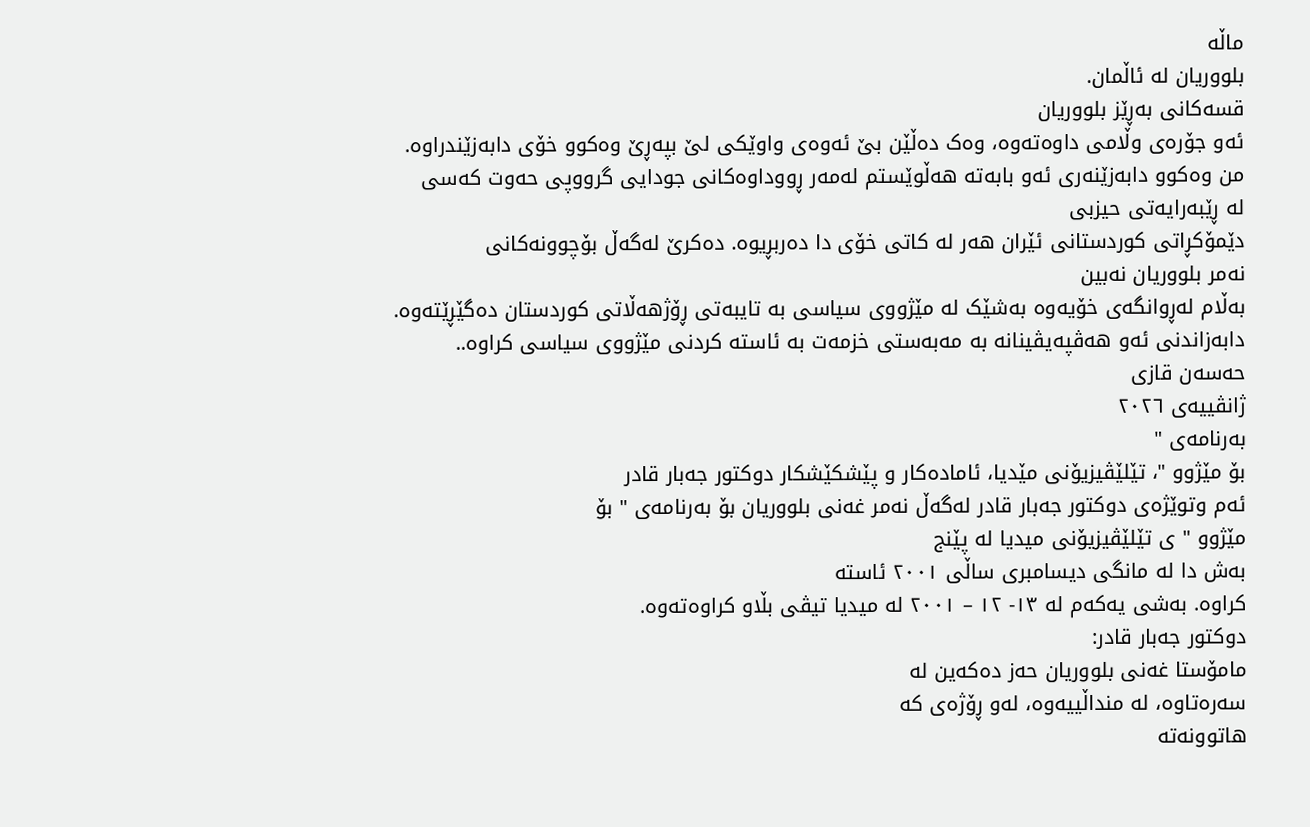ماڵە
بلووریان لە ئاڵمان.
قسەکانی بەڕێز بلووریان
ئەو جۆرەی وڵامی داوەتەوە، وەک دەڵێن بێ ئەوەی واوێکی لێ بپەڕێ وەکوو خۆی دابەزێندراوە.
من وەکوو دابەزێنەری ئەو بابەتە هەڵوێستم لەمەر ڕووداوەکانی جودایی گرووپی حەوت کەسی
لە ڕێبەرایەتی حیزبی
دێمۆکڕاتی کوردستانی ئێران هەر لە کاتی خۆی دا دەربڕیوە. دەکرێ لەگەڵ بۆچوونەکانی
نەمر بلووریان نەبین
بەڵام لەڕوانگەی خۆیەوە بەشێک لە مێژووی سیاسی بە تایبەتی ڕۆژهەڵاتی کوردستان دەگێڕێتەوە.
دابەزاندنی ئەو هەڤپەیڤینانە بە مەبەستی خزمەت بە ئاستە کردنی مێژووی سیاسی کراوە..
حەسەن قازی
ژانڤییەی ٢٠٢٦
بەرنامەی "
بۆ مێژوو "، تێلێڤیزیۆنی مێدیا، ئامادەکار و پێشکێشکار دوکتور جەبار قادر
ئەم وتوێژەی دوکتور جەبار قادر لەگەڵ نەمر غەنی بلووریان بۆ بەرنامەی " بۆ
مێژوو " ی تێلێڤیزیۆنی میدیا لە پێنج
بەش دا لە مانگی دیسامبری ساڵی ٢٠٠١ ئاستە
کراوە. بەشی یەکەم لە ١٣- ١٢ – ٢٠٠١ لە میدیا تیڤی بڵاو کراوەتەوە.
دوکتور جەبار قادر:
مامۆستا غەنی بلووریان حەز دەکەین لە
سەرەتاوە، لە منداڵییەوە، لەو ڕۆژەی کە
هاتوونەتە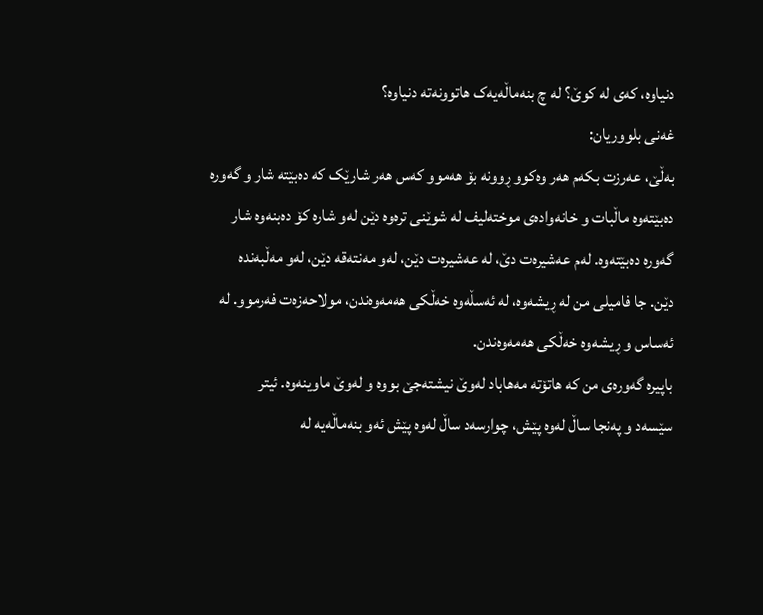دنیاوە، کەی لە کوێ؟ لە چ بنەماڵەیەک هاتوونەتە دنیاوە؟
غەنی بلووریان:
بەڵێ، عەرزت بکەم هەر وەکوو ڕوونە بۆ هەموو کەس هەر شارێک کە دەبێتە شار و گەورە
دەبێتەوە ماڵبات و خانەوادەی موختەلیف لە شوێنی ترەوە دێن لەو شارە کۆ دەبنەوە شار
گەورە دەبێتەوە. لەم عەشیرەت دێ، لە عەشیرەت دێن، لەو مەنتەقە دێن، لەو مەڵبەندە
دێن. جا فامیلی من لە ڕیشەوە، لە ئەسڵەوە خەڵکی هەمەوەندن، مولاحەزەت فەرموو. لە
ئەساس و ڕیشەوە خەڵکی هەمەوەندن.
باپیرە گەورەی من کە هاتۆتە مەهاباد لەوێ نیشتەجێ بووە و لەوێ ماوینەوە. ئیتر
سێسەد و پەنجا ساڵ لەوە پێش، چوارسەد ساڵ لەوە پێش ئەو بنەماڵەیە لە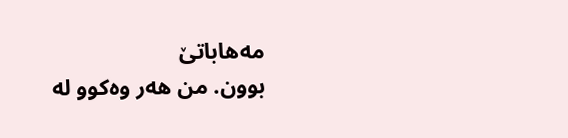مەهاباتێ
بوون. من هەر وەکوو لە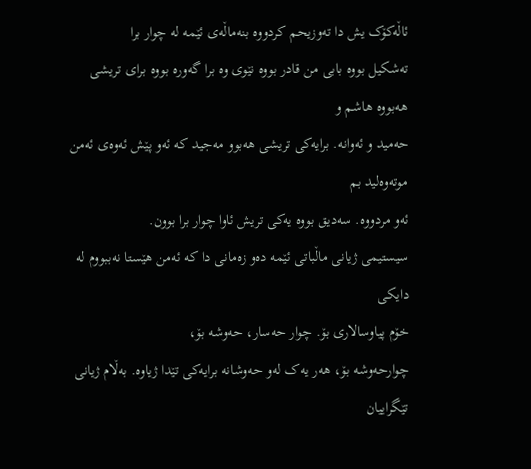ئاڵەکۆک یش دا تەوزیحم کردووە بنەماڵەی ئێمە لە چوار برا
تەشکیل بووە بابی من قادر بووە نێوی وە برا گەورە بووە برای تریشی هەبووە هاشم و
حەمید و ئەوانە. برایەکی تریشی هەبوو مەجید کە ئەو پێش ئەوەی ئەمن موتەوەلید بم
ئەو مردووە. سەدیق بووە یەکی تریش ئاوا چوار برا بوون.
سیستیمی ژیانی ماڵباتی ئێمە دەو زەمانی دا کە ئەمن هێستا نەببووم لە دایکی
خۆم پیاوسالاری بۆ. چوار حەسار، حەوشە بۆ،
چوارحەوشە بۆ، هەر یەک لەو حەوشانە برایەکی تێدا ژیاوە. بەڵام ژیانی تێگراییان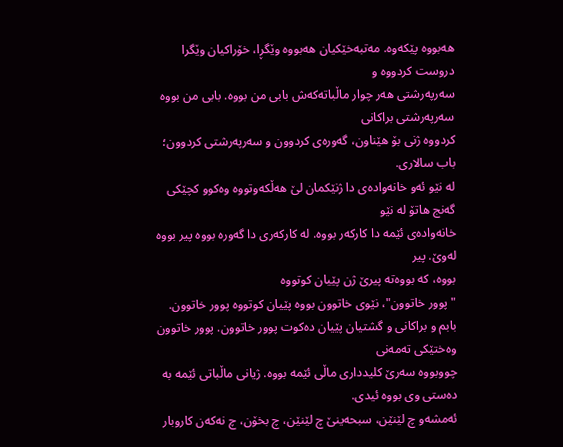هەبووە پێکەوە. مەتبەخێکیان هەبووە وێگڕا، خۆراکیان وێگرا دروست کردووە و
سەرپەرشتی هەر چوار ماڵباتەکەش بابی من بووە. بابی من بووە سەرپەرشتی براکانی
کردووە ژنی بۆ هێناون، گەورەی کردوون و سەرپەرشتی کردوون؛ باب سالاری.
لە نێو ئەو خانەوادەی دا ژنێکمان لێ هەڵکەوتووە وەکوو کچێکی گەنج هاتۆ لە نێو
خانەوادەی ئێمە دا کارکەر بووە. لە کارکەری دا گەورە بووە پیر بووە لەوێ. پیر
بووە، کە بووەتە پیرێ ژن پێیان کوتووە
" پوور خاتوون"، نێوی خاتوون بووە پێیان کوتووە پوور خاتوون.
بابم و براکانی و گشتیان پێیان دەکوت پوور خاتوون. پوور خاتوون وەختێکی تەمەنی
چووبووە سەرێ کلیدداری ماڵی ئێمە بووە. ژیانی ماڵباتی ئێمە بە دەستی وی بووە ئیدی.
ئەمشەو چ لێنێن، سبحەینێ چ لێنێن، چ بخۆن، چ نەکەن کاروبار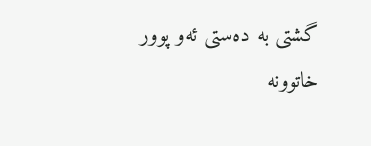گشتی بە دەستی ئەو پوور
خاتوونە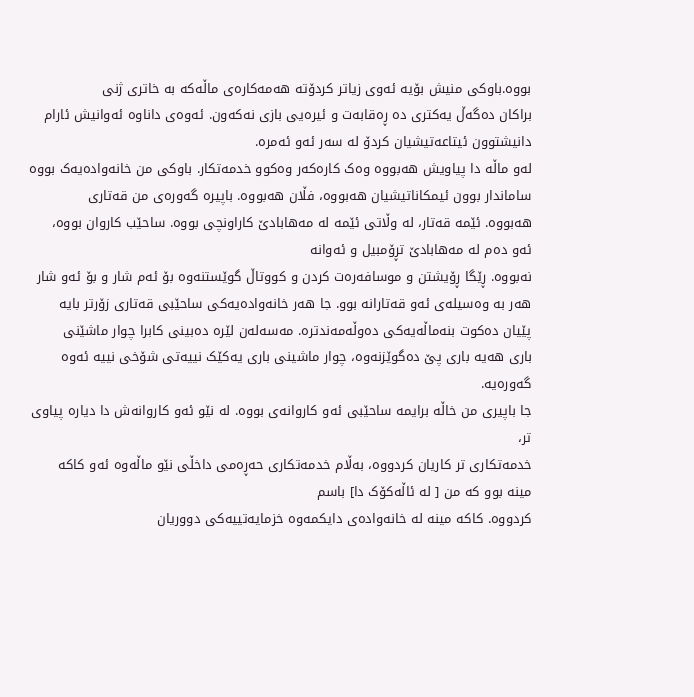بووە.باوکی منیش بۆیە ئەوی زیاتر کردۆتە هەمەکارەی ماڵەکە بە خاتری ژنی
براکان دەگەڵ یەکتری دە ڕەقابەت و ئیرەیی بازی نەکەون. ئەوەی داناوە ئەوانیش ئارام
دانیشتوون ئیتاعەتیشیان کردۆ لە سەر ئەو ئەمرە.
لەو ماڵە دا پیاویش هەبووە وەک کارەکەر وەکوو خدمەتکار. باوکی من خانەوادەیەک بووە
ساماندار بوون ئیمکاناتیشیان هەبووە، فڵان هەبووە. باپیرە گەورەی من قەتاری
هەبووە. ئێمە قەتار، لە وڵاتی ئێمە لە مەهابادێ کاراونچی بووە. ساحێب کاروان بووە،
ئەو دەم لە مەهابادێ تڕۆمبیل و ئەوانە
نەبووە. ڕێگا ڕۆیشتن و موسافەرەت کردن و کووتاڵ گوێستنەوە بۆ ئەم شار و بۆ ئەو شار
هەر بە وەسیلەی ئەو قەتارانە بوو. جا هەر خانەوادەیەکی ساحێبی قەتاری زۆرتر بایە
پێیان دەکوت بنەماڵەیەکی دەوڵەمەندترە. مەسەلەن لێرە دەبینی کابرا چوار ماشێنی
باری هەیە باری پێ دەگوێزنەوە، چوار ماشینی باری یەکێک نییەتی شۆخی نییە ئەوە
گەورەیە.
جا باپیری من خاڵە برایمە ساحێبی ئەو کاروانەی بووە. لە نێو ئەو کاروانەش دا دیارە پیاوی تر،
خدمەتکاری تر کاریان کردووە، بەڵام خدمەتکاری حەڕەمی داخڵی نێو ماڵەوە ئەو کاکە
مینە بوو کە من [ لە ئاڵەکۆک دا] باسم
کردووە. کاکە مینە لە خانەوادەی دایکمەوە خزمایەتییەکی دووریان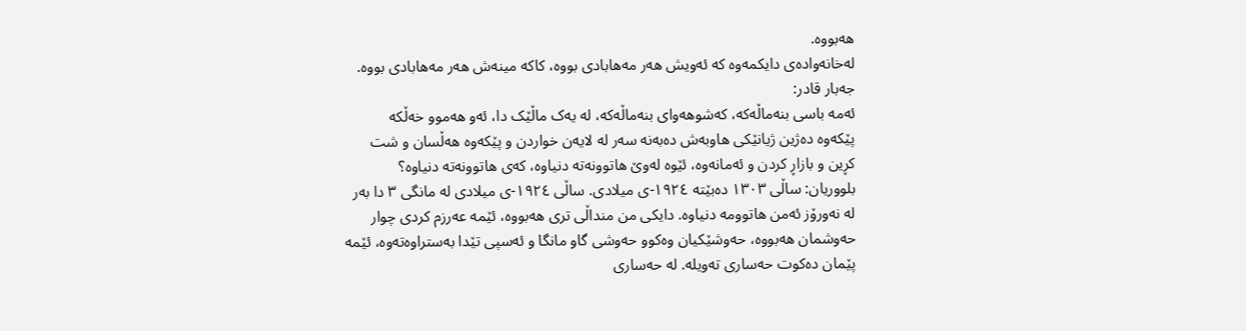هەبووە.
لەخانەوادەی دایکمەوە کە ئەویش هەر مەهابادی بووە، کاکە مینەش هەر مەهابادی بووە.
جەبار قادر:
ئەمە باسی بنەماڵەکە، کەشوهەوای بنەماڵەکە، لە یەک ماڵێک دا، ئەو هەموو خەڵکە
پێکەوە دەژین ژیانێکی هاوبەش دەبەنە سەر لە لایەن خواردن و پێکەوە هەڵسان و شت
کڕین و بازاڕ کردن و ئەمانەوە، ئێوە لەوێ هاتوونەتە دنیاوە، کەی هاتوونەتە دنیاوە؟
بلووریان: ساڵی ١٣٠٣ دەبێتە ١٩٢٤-ی میلادی. ساڵی ١٩٢٤-ی میلادی لە مانگی ٣ دا بەر
لە نەورۆز ئەمن هاتوومە دنیاوە. دایکی من منداڵی تری هەبووە، ئێمە عەرزم کردی چوار
حەوشمان هەبووە، حەوشێکیان وەکوو حەوشی گاو مانگا و ئەسپی تێدا بەستراوەتەوە، ئێمە
پێمان دەکوت حەساری تەویلە. لە حەساری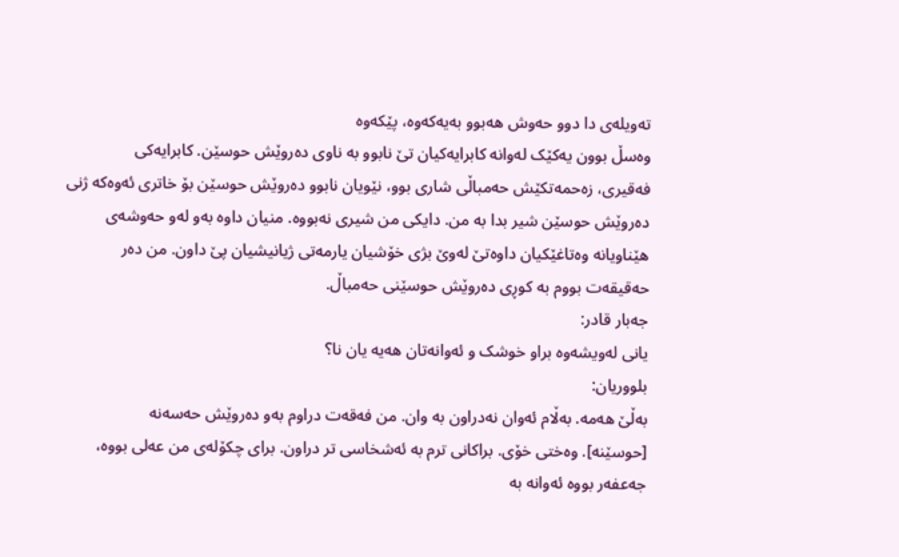تەویلەی دا دوو حەوش هەبوو بەیەکەوە، پێکەوە
وەسڵ بوون یەکێک لەوانە کابرایەکیان تێ نابوو بە ناوی دەروێش حوسێن. کابرایەکی
فەقیری، زەحمەتکێش حەمباڵی شاری بوو، نێویان نابوو دەروێش حوسێن بۆ خاتری ئەوەکە ژنی
دەروێش حوسێن شیر بدا بە من. دایکی من شیری نەبووە. منیان داوە بەو لەو حەوشەی
هێناویانە وەتاغێکیان داوەتێ لەوێ بژی خۆشیان یارمەتی ژیانیشیان پێ داون. من دەر
حەقیقەت بووم بە کوڕی دەروێش حوسێنی حەمباڵ.
جەبار قادر:
یانی لەویشەوە براو خوشک و ئەوانەتان هەیە یان نا؟
بلووریان:
بەڵێ هەمە. بەڵام ئەوان نەدراون بە وان. من فەقەت دراوم بەو دەروێش حەسەنە
[حوسێنە]. وەختی خۆی. براکانی ترم بە ئەشخاسی تر دراون. برای چکۆلەی من عەلی بووە،
جەعفەر بووە ئەوانە بە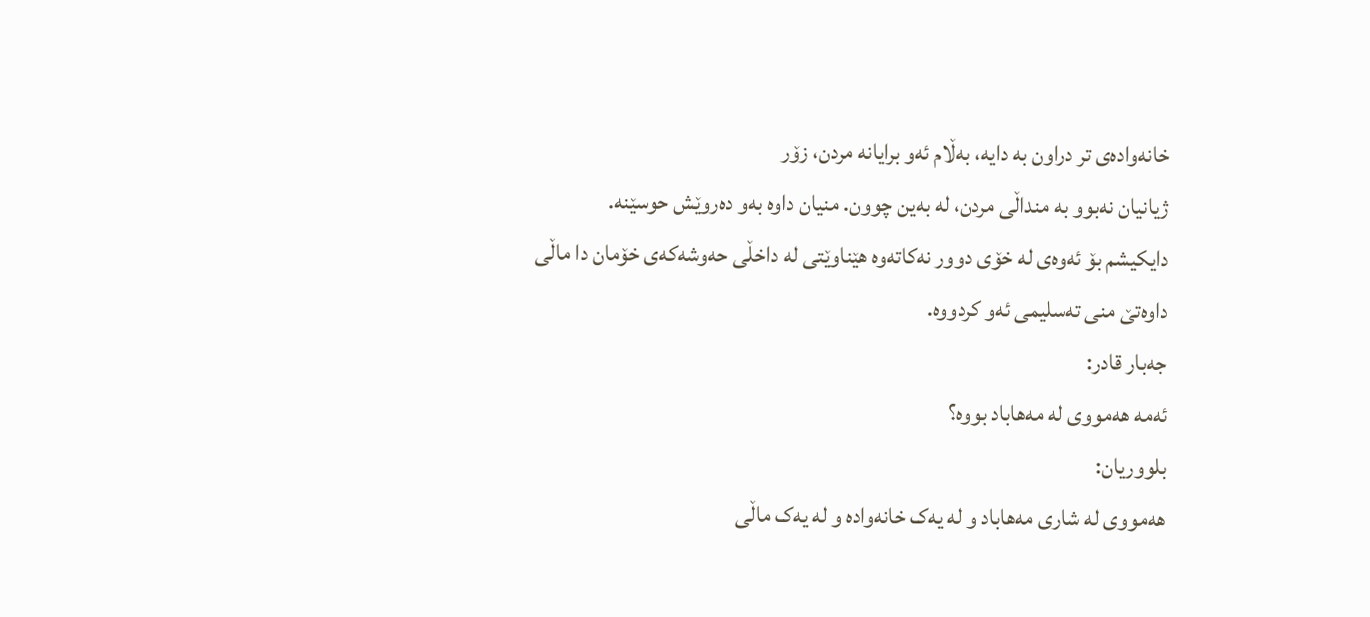خانەوادەی تر دراون بە دایە، بەڵام ئەو برایانە مردن، زۆر
ژیانیان نەبوو بە منداڵی مردن، لە بەین چوون. منیان داوە بەو دەروێش حوسێنە.
دایکیشم بۆ ئەوەی لە خۆی دوور نەکاتەوە هێناوێتی لە داخڵی حەوشەکەی خۆمان دا ماڵی
داوەتێ منی تەسلیمی ئەو کردووە.
جەبار قادر:
ئەمە هەمووی لە مەهاباد بووە؟
بلووریان:
هەمووی لە شاری مەهاباد و لە یەک خانەوادە و لە یەک ماڵی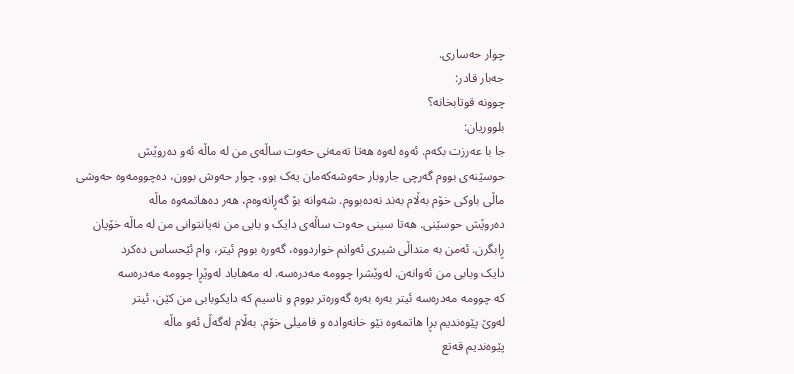چوار حەساری.
جەبار قادر:
چوونە قوتابخانە؟
بلووریان:
جا با عەرزت بکەم. ئەوە لەوە هەتا تەمەنی حەوت ساڵەی من لە ماڵە ئەو دەروێش
حوسێنەی بووم گەرچی جاروبار حەوشەکەمان یەک بوو، چوار حەوش بوون، دەچوومەوە حەوشی
ماڵی باوکی خۆم بەڵام بەند نەدەبووم. شەوانە بۆ گەڕانەوەم، هەر دەهاتمەوە ماڵە
دەروێش حوسێنی. هەتا سینی حەوت ساڵەی دایک و بابی من نەیانتوانی من لە ماڵە خۆیان
ڕابگرن. ئەمن بە منداڵی شیری ئەوانم خواردووە، گەورە بووم ئیتر، وام ئێحساس دەکرد
دایک وبابی من ئەوانەن. لەوێشرا چوومە مەدرەسە. لە مەهاباد لەوێڕا چوومە مەدرەسە
کە چوومە مەدرەسە ئیتر بەرە بەرە گەورەتر بووم و ناسیم کە دایکوبابی من کێن، ئیتر
لەوێ پێوەندیم بڕا هاتمەوە نێو خانەوادە و فامیلی خۆم. بەڵام لەگەڵ ئەو ماڵە
پێوەندیم قەتع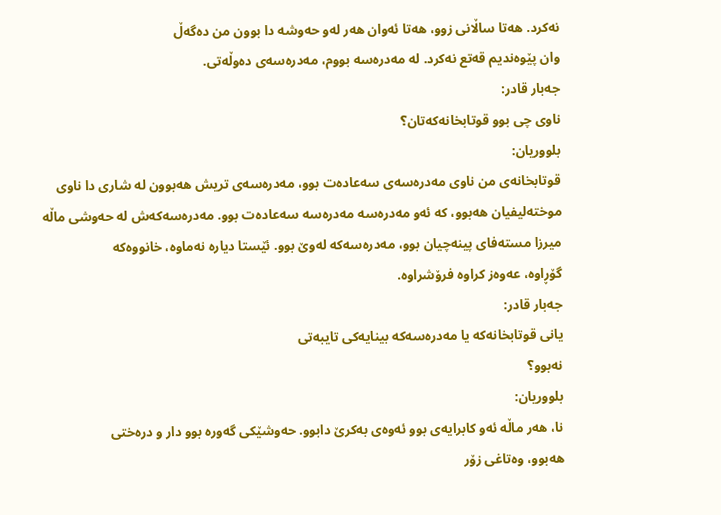نەکرد. هەتا ساڵانی زوو، هەتا ئەوان هەر لەو حەوشە دا بوون من دەگەڵ
وان پێوەندیم قەتع نەکرد. لە مەدرەسە بووم، مەدرەسەی دەوڵەتی.
جەبار قادر:
ناوی چی بوو قوتابخانەکەتان؟
بلووریان:
قوتابخانەی من ناوی مەدرەسەی سەعادەت بوو، مەدرەسەی تریش هەبوون لە شاری دا ناوی
موختەلیفیان هەبوو، کە ئەو مەدرەسە مەدرەسە سەعادەت بوو. مەدرەسەکەش لە حەوشی ماڵە
میرزا مستەفای پینەچیان بوو، مەدرەسەکە لەوێ بوو. ئێستا دیارە نەماوە، خانووەکە
گۆڕاوە، عەوەز کراوە فرۆشراوە.
جەبار قادر:
یانی قوتابخانەکە یا مەدرەسەکە بینایەکی تایبەتی
نەبوو؟
بلووریان:
نا، هەر ماڵە ئەو کابرایەی بوو ئەوەی بەکرێ دابوو. حەوشێکی گەورە بوو دار و درەختی
هەبوو، وەتاغی زۆر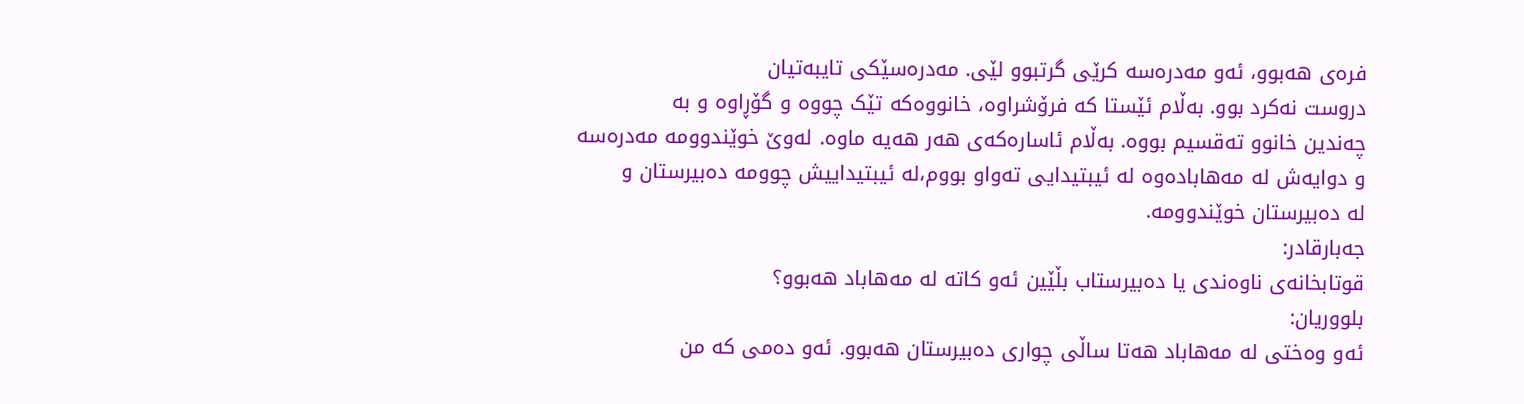فرەی هەبوو، ئەو مەدرەسە کرێی گرتبوو لێی. مەدرەسێکی تایبەتیان
دروست نەکرد بوو. بەڵام ئێستا کە فرۆشراوە، خانووەکە تێک چووە و گۆڕاوە و بە
چەندین خانوو تەقسیم بووە. بەڵام ئاسارەکەی هەر هەیە ماوە. لەوێ خوێندوومە مەدرەسە
و دوایەش لە مەهابادەوە لە ئیبتیدایی تەواو بووم،لە ئیبتیداییش چوومە دەبیرستان و
لە دەبیرستان خوێندوومە.
جەبارقادر:
قوتابخانەی ناوەندی یا دەبیرستاب بڵێین ئەو کاتە لە مەهاباد هەبوو؟
بلووریان:
ئەو وەختی لە مەهاباد هەتا ساڵی چواری دەبیرستان هەبوو. ئەو دەمی کە من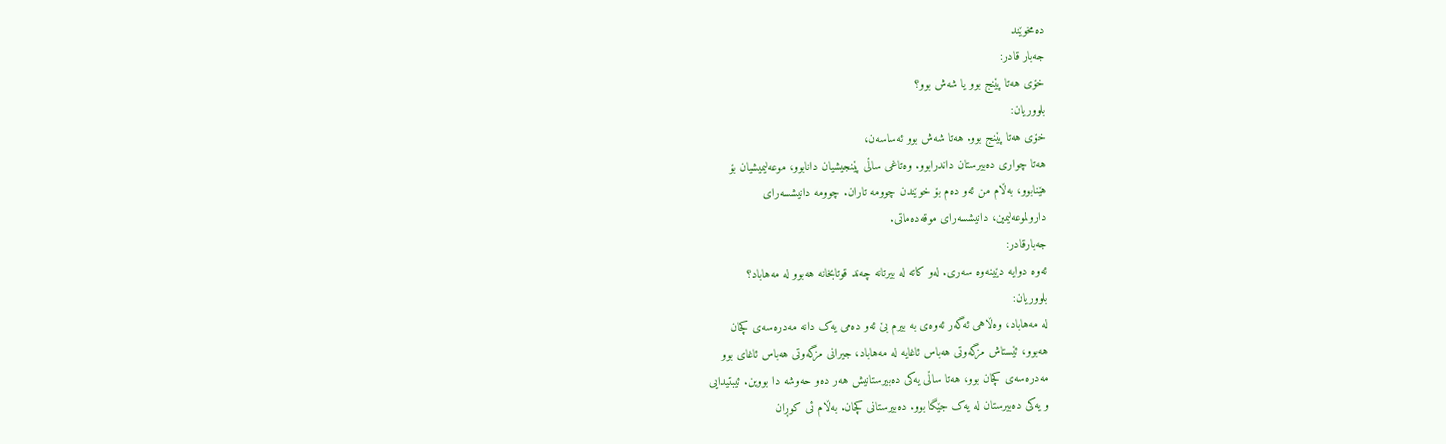دەمخوێند
جەبار قادر:
خۆی هەتا پێنج بوو یا شەش بوو؟
بلووریان:
خۆی هەتا پێنج بوو. هەتا شەش بوو ئەساسەن،
هەتا چواری دەبیرستان داندرابوو. وەتاغی ساڵی پێنجیشیان دانابوو، موعەلیمیشیان بۆ
هێنابوو، بەڵام من ئەو دەم بۆ خوێندن چوومە تاران. چوومە دانیشسەرای
دارولموعەلیمین، دانیشسەرای موقەدەماتی.
جەبارقادر:
ئەوە دوایە دێینەوە سەری. لەو کاتە لە بیرتانە چەند قوتابخانە هەبوو لە مەهاباد؟
بلووریان:
لە مەهاباد، وەڵاهی ئەگەر ئەوەی بە بیرم بێ ئەو دەمی یەک دانە مەدرەسەی کچان
هەبوو، ئێستاش مزگەوتی هەباس ئاغایە لە مەهاباد، جیرانی مزگەوتی هەباس ئاغای بوو
مەدرەسەی کچان بوو، هەتا ساڵی یەکی دەبیرستانیش هەر دەو حەوشە دا بووین. ئیبتیدایی
و یەکی دەبیرستان لە یەک جێگا بوو. دەبیرستانی کچان. بەڵام ئی کوڕان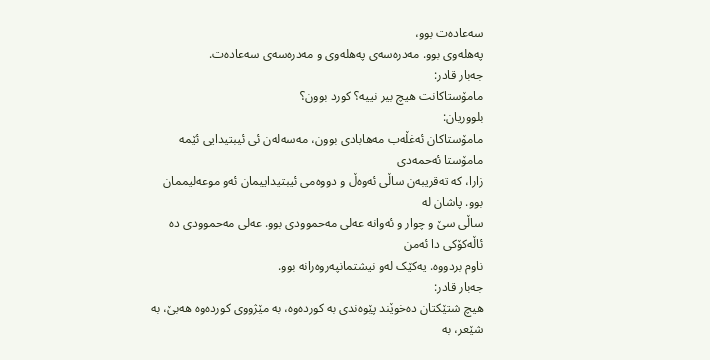سەعادەت بوو،
پەهلەوی بوو. مەدرەسەی پەهلەوی و مەدرەسەی سەعادەت.
جەبار قادر:
مامۆستاکانت هیچ بیر نییە؟ کورد بوون؟
بلووریان:
مامۆستاکان ئەغڵەب مەهابادی بوون، مەسەلەن ئی ئیبتیدایی ئێمە مامۆستا ئەحمەدی
زارا، کە تەقریبەن ساڵی ئەوەڵ و دووەمی ئیبتیداییمان ئەو موعەلیممان بوو. پاشان لە
ساڵی سێ و چوار و ئەوانە عەلی مەحموودی بوو. عەلی مەحموودی دە ئاڵەکۆکی دا ئەمن
ناوم بردووە. یەکێک لەو نیشتمانپەروەرانە بوو.
جەبار قادر:
هیچ شتێکتان دەخوێند پێوەندی بە کوردەوە، بە مێژووی کوردەوە هەبێ، بە شێعر، بە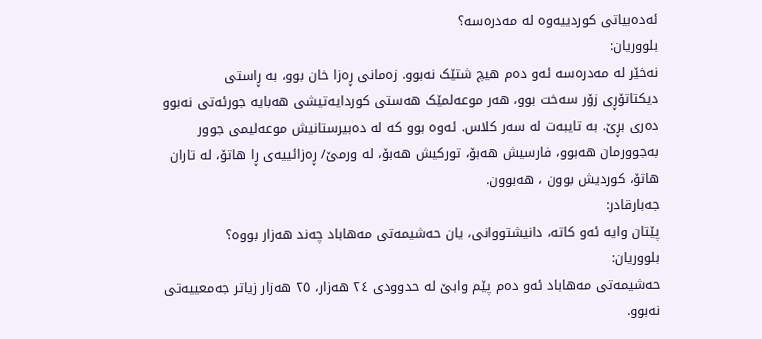ئەدەبیاتی کوردییەوە لە مەدرەسە؟
بلووریان:
نەخێر لە مەدرەسە ئەو دەم هیچ شتێک نەبوو. زەمانی ڕەزا خان بوو، بە ڕاستی
دیکتاتۆڕی زۆر سەخت بوو، هەر موعەلمێک هەستی کوردایەتیشی هەبایە جورئەتی نەبوو
دەری بڕێ. بە تایبەت لە سەر کلاس. ئەوە بوو کە لە دەبیرستانیش موعەلیمی جوور
بەجوورمان هەبوو، فارسیش هەبۆ، تورکیش هەبۆ، لە ورمێ/ ڕەزائییەی ڕا هاتۆ، لە تاران
هاتۆ، کوردیش بوون ، هەبوون.
جەبارقادر:
پێتان وایە ئەو کاتە، دانیشتووانی، یان حەشیمەتی مەهاباد چەند هەزار بووە؟
بلووریان:
حەشیمەتی مەهاباد ئەو دەم پێم وابێ لە حدوودی ٢٤ هەزار، ٢٥ هەزار زیاتر جەمعییەتی
نەبوو.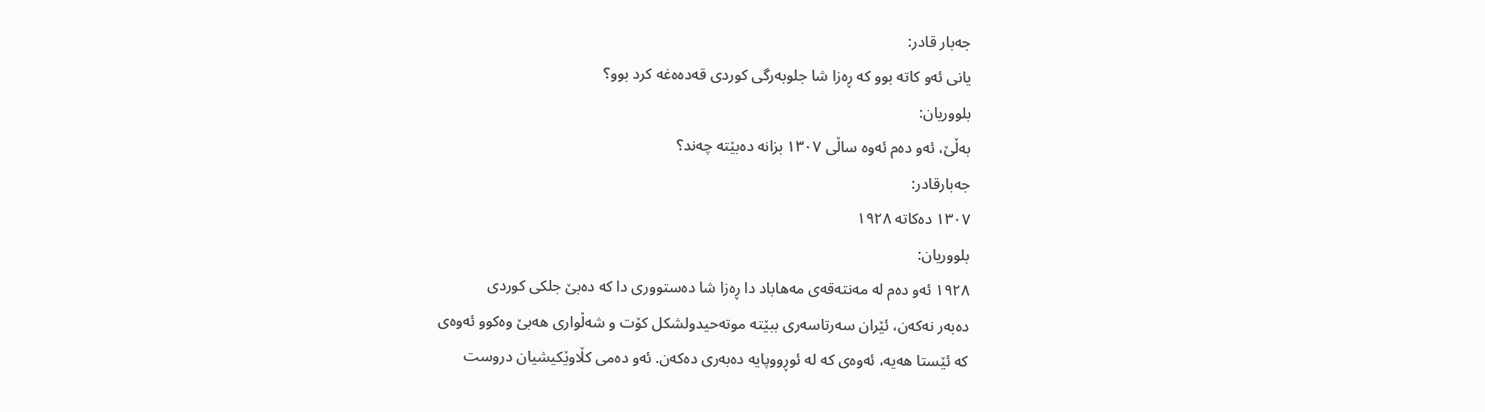جەبار قادر:
یانی ئەو کاتە بوو کە ڕەزا شا جلوبەرگی کوردی قەدەەغە کرد بوو؟
بلووریان:
بەڵێ، ئەو دەم ئەوە ساڵی ١٣٠٧ بزانە دەبێتە چەند؟
جەبارقادر:
١٣٠٧ دەکاتە ١٩٢٨
بلووریان:
١٩٢٨ ئەو دەم لە مەنتەقەی مەهاباد دا ڕەزا شا دەستووری دا کە دەبێ جلکی کوردی
دەبەر نەکەن، ئێران سەرتاسەری ببێتە موتەحیدولشکل کۆت و شەڵواری هەبێ وەکوو ئەوەی
کە ئێستا هەیە، ئەوەی کە لە ئوڕووپایە دەبەری دەکەن. ئەو دەمی کڵاوێکیشیان دروست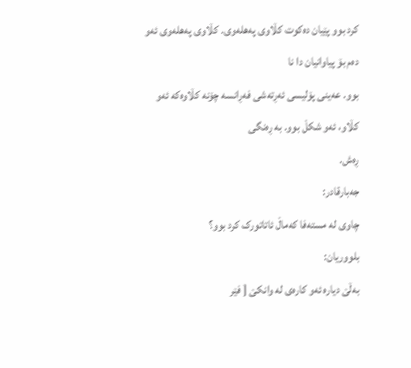کرد بوو پێیان دەکوت کڵاوی پەهلەوی. کڵاوی پەهلەوی ئەو دەم بۆ پیاوانیان دا نا
بوو. عەینی پۆلیسی ئەڕتەشی فەڕانسە چۆنە کڵاوەکە ئەو کڵاو، ئەو شکڵ بوو. بە ڕەنگی
ڕەش.
جەبارقادر:
چاوی لە مستەفا کەماڵ ئاتاتورک کرد بوو؟
بلووریان:
بەڵێ دیارە ئەو کارەی لە وانکێ [ فێر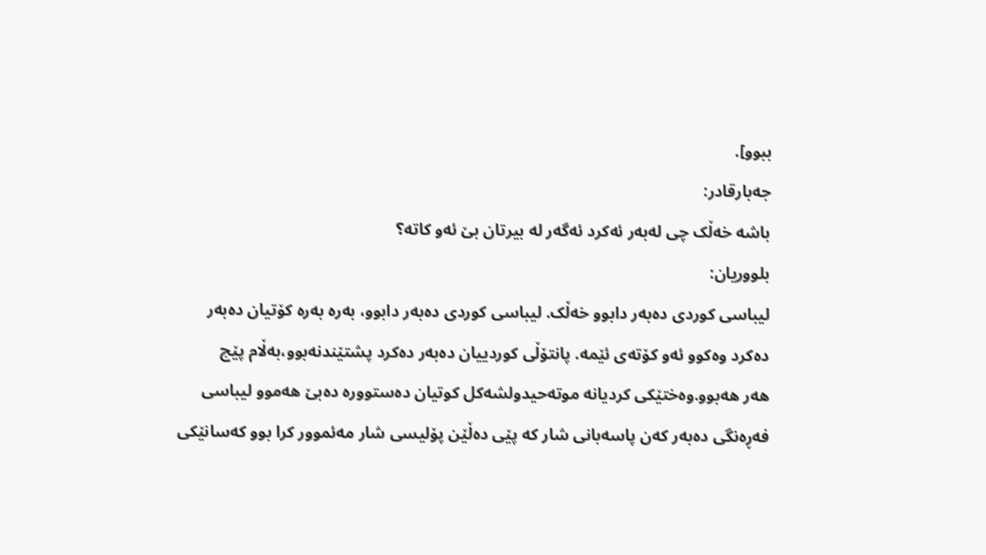ببوو].
جەبارقادر:
باشە خەڵک چی لەبەر ئەکرد ئەگەر لە بیرتان بێ ئەو کاتە؟
بلووریان:
لیباسی کوردی دەبەر دابوو خەڵک. لیباسی کوردی دەبەر دابوو، بەرە بەرە کۆتیان دەبەر
دەکرد وەکوو ئەو کۆتەی ئێمە. پانتۆڵی کوردییان دەبەر دەکرد پشتێندنەبوو،بەڵام پێچ
هەر هەبوو.وەختێکی کردیانە موتەحیدولشەکل کوتیان دەستوورە دەبێ هەموو لیباسی
فەڕەنگی دەبەر کەن پاسەبانی شار کە پێی دەڵێن پۆلیسی شار مەئموور کرا بوو کەسانێکی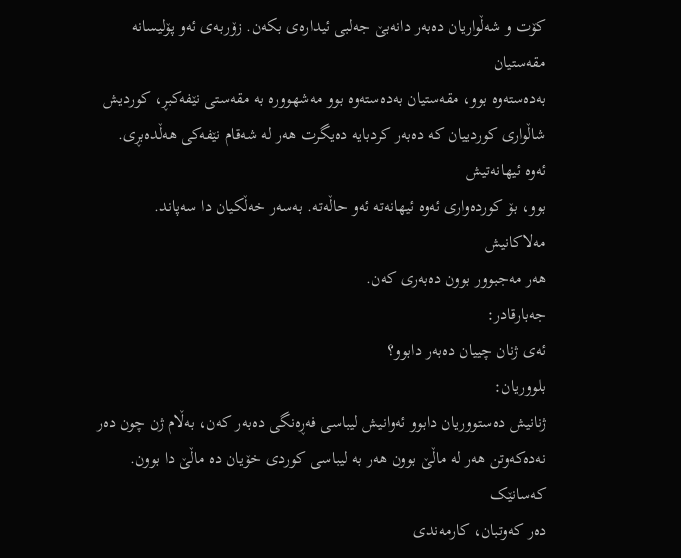کۆت و شەڵواریان دەبەر دانەبێ جەلبی ئیدارەی بکەن. زۆربەی ئەو پۆلیسانە مقەستیان
بەدەستەوە بوو، مقەستیان بەدەستەوە بوو مەشهوورە بە مقەستی نێفەکبڕ، کوردیش
شاڵواری کوردییان کە دەبەر کردبایە دەیگرت هەر لە شەقام نێفەکی هەڵدەبڕی. ئەوە ئیهانەتیش
بوو، بۆ کوردەواری ئەوە ئیهانەتە ئەو حاڵەتە. بەسەر خەڵکیان دا سەپاند. مەلاکانیش
هەر مەجبوور بوون دەبەری کەن.
جەبارقادر:
ئەی ژنان چییان دەبەر دابوو؟
بلووریان:
ژنانیش دەستووریان دابوو ئەوانیش لیباسی فەڕەنگی دەبەر کەن، بەڵام ژن چون دەر
نەدەکەوتن هەر لە ماڵێ بوون هەر بە لیباسی کوردی خۆیان دە ماڵێ دا بوون. کەسانێک
دەر کەوتبان، کارمەندی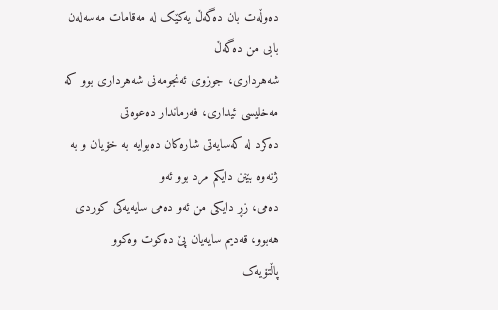دەوڵەت بان دەگەڵ یەکێک لە مەقامات مەسەلەن بابی من دەگەڵ
شەهرداری، جوزوی ئەنجومەنی شەهرداری بوو کە مەخلیسی ئیداری، فەرماندار دەعوەتی
دەکرد لە کەسایەتی شارەکان دەبوایە بە خۆیان و بە ژنەوە بێنن دایکم مرد بوو ئەو
دەمی، زڕ دایکی من ئەو دەمی سایەیەکی کوردی هەبوو، قەدیم سایەیان پێ دەکوت وەکوو
پاڵتۆیەک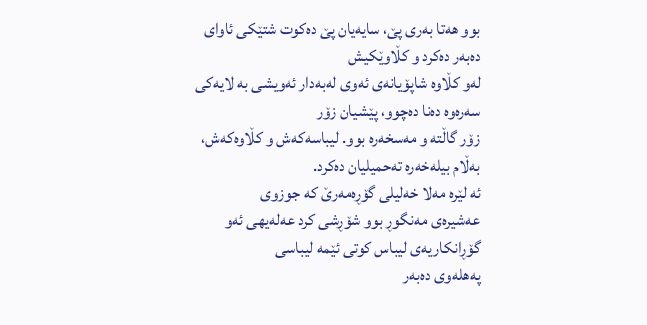بوو هەتا بەری پێ، سایەیان پێ دەکوت شتێکی ئاوای دەبەر دەکرد و کڵاوێکیش
لەو کڵاوە شاپۆیانەی ئەوی لەبەدار ئەویشی بە لایەکی سەرەوە دەنا دەچوو، پێشیان زۆر
زۆر گاڵتە و مەسخەرە بوو. لیباسەکەش و کڵاوەکەش، بەڵام بیلەخەرە تەحمیلیان دەکرد.
ئە لێرە مەلا خەلیلی گۆڕەمەرێ کە جوزوی
عەشیرەی مەنگوڕ بوو شۆڕشی کرد عەلەیهی ئەو گۆڕانکاریەی لیباس کوتی ئێمە لیباسی
پەهلەوی دەبەر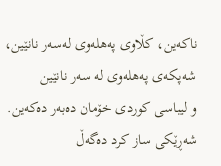ناکەین، کڵاوی پەهلەوی لەسەر نانێین، شەپکەی پەهلەوی لە سەر نانێین
و لیباسی کوردی خۆمان دەبەر دەکەین. شەڕێکی ساز کرد دەگەڵ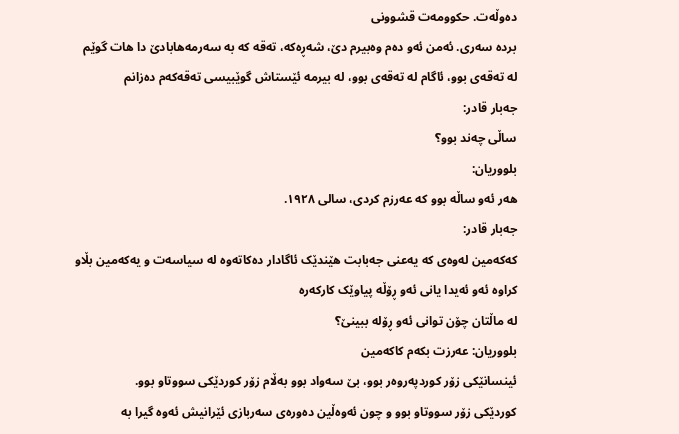دەوڵەت. حکوومەت قشوونی
بردە سەری. ئەمن ئەو دەم وەبیرم دێ، شەڕەکە، تەقە کە بە سەرمەهابادێ دا هات گوێم
لە تەقەی بوو، ئاگام لە تەقەی بوو، لە بیرمە ئێستاش گوێبیسی تەقەکەم دەزانم
جەبار قادر:
ساڵی چەند بوو؟
بلووریان:
هەر ئەو ساڵە بوو کە عەرزم کردی، سالی ١٩٢٨.
جەبار قادر:
کەکەمین لەوەی کە یەعنی جەبابت هێندێک ئاگادار دەکاتەوە لە سیاسەت و یەکەمین بڵاو
کراوە ئەو ئەیدا یانی ئەو ڕۆڵە پیاوێک کارکەرە
لە ماڵتان چۆن توانی ئەو ڕۆلە ببینێ؟
بلووریان: عەرزت بکەم کاکەمین
ئینسانێکی زۆر کوردپەروەر بوو، بێ سەواد بوو بەڵام زۆر کوردێکی سووتاو بوو.
کوردێکی زۆر سووتاو بوو و چون ئەوەڵین دەورەی سەربازی ئێرانیش ئەوە گیرا بە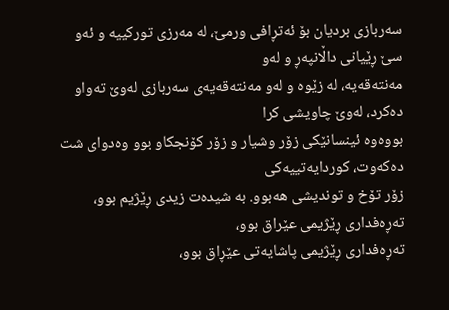سەربازی بردیان بۆ ئەتڕافی ورمێ، لە مەرزی تورکییە و ئەو سێ ڕێیانی داڵانپەڕ و لەو
مەنتەقەیە، لە زێوە و لەو مەنتەقەیەی سەربازی لەوێ تەواو دەکرد، لەوێ چاویشی کرا
بووەوە ئینسانێکی زۆر وشیار و زۆر کۆنجکاو بوو وەدوای شت دەکەوت، کوردایەتییەکی
زۆر تۆخ و توندیشی هەبوو. بە شیدەت زیدی ڕێژیم بوو، تەڕەفداری ڕێژیمی عێراق بوو،
تەڕەفداری ڕێژیمی پاشایەتی عێڕاق بوو،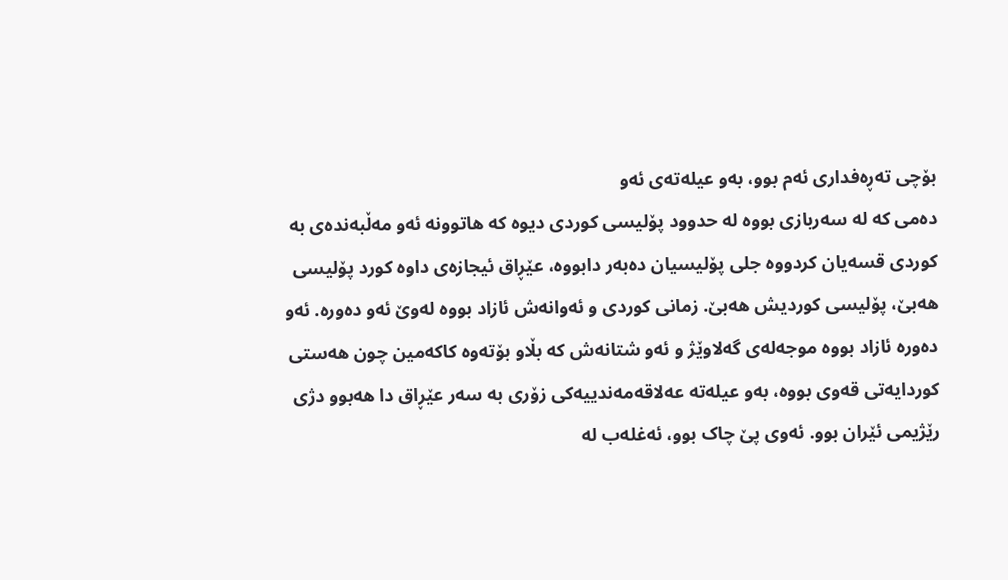بۆچی تەڕەفداری ئەم بوو، بەو عیلەتەی ئەو
دەمی کە لە سەربازی بووە لە حدوود پۆلیسی کوردی دیوە کە هاتوونە ئەو مەڵبەندەی بە
کوردی قسەیان کردووە جلی پۆلیسیان دەبەر دابووە، عێڕاق ئیجازەی داوە کورد پۆلیسی
هەبێ، پۆلیسی کوردیش هەبێ. زمانی کوردی و ئەوانەش ئازاد بووە لەوێ ئەو دەورە. ئەو
دەورە ئازاد بووە موجەلەی گەلاوێژ و ئەو شتانەش کە بڵاو بۆتەوە کاکەمین چون هەستی
کوردایەتی قەوی بووە، بەو عیلەتە عەلاقەمەندییەکی زۆری بە سەر عێڕاق دا هەبوو دژی
رێژیمی ئێران بوو. ئەوی پێ چاک بوو، ئەغلەب لە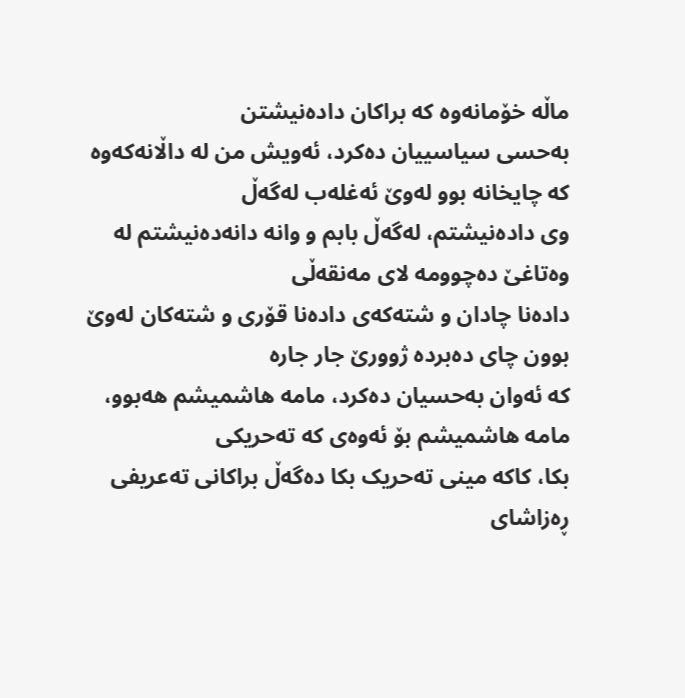ماڵە خۆمانەوە کە براکان دادەنیشتن
بەحسی سیاسییان دەکرد، ئەویش من لە داڵانەکەوە کە چایخانە بوو لەوێ ئەغلەب لەگەڵ
وی دادەنیشتم، لەگەڵ بابم و وانە دانەدەنیشتم لە وەتاغێ دەچوومە لای مەنقەڵی
دادەنا چادان و شتەکەی دادەنا قۆری و شتەکان لەوێ بوون چای دەبردە ژوورێ جار جارە
کە ئەوان بەحسیان دەکرد، مامە هاشمیشم هەبوو، مامە هاشمیشم بۆ ئەوەی کە تەحریکی
بکا، کاکە مینی تەحریک بکا دەگەڵ براکانی تەعریفی ڕەزاشای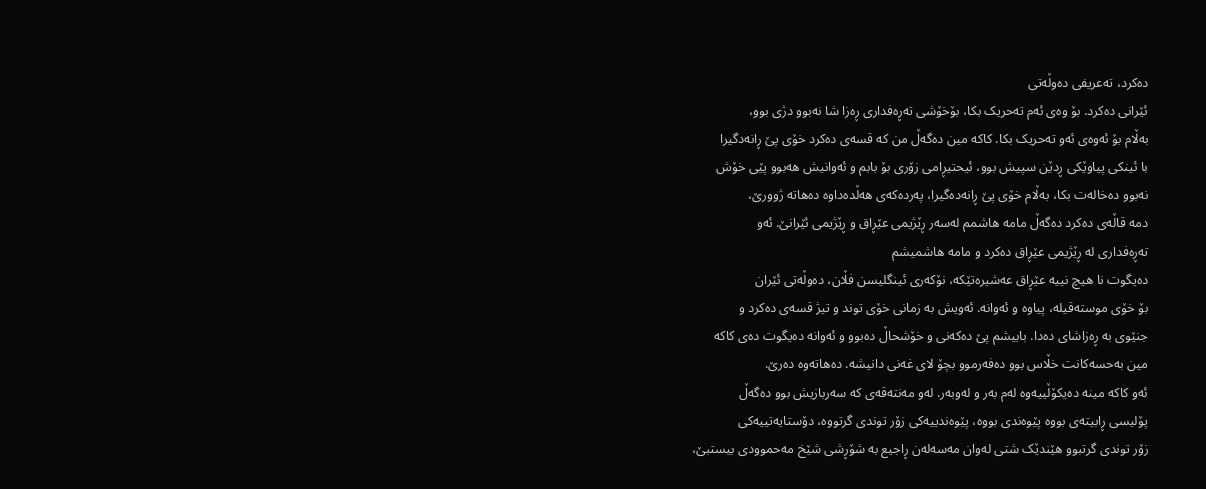دەکرد، تەعریفی دەوڵەتی
ئێرانی دەکرد. بۆ وەی ئەم تەحریک بکا، بۆخۆشی تەڕەفداری ڕەزا شا نەبوو دژی بوو،
بەڵام بۆ ئەوەی ئەو تەحریک بکا. کاکە مین دەگەڵ من کە قسەی دەکرد خۆی پێ ڕانەدگیرا
با ئینکی پیاوێکی ڕدێن سپیش بوو، ئیحتیڕامی زۆری بۆ بابم و ئەوانیش هەبوو پێی خۆش
نەبوو دەخالەت بکا، بەڵام خۆی پێ ڕانەدەگیرا، پەردەکەی هەڵدەداوە دەهاتە ژوورێ،
دمە قاڵەی دەکرد دەگەڵ مامە هاشمم لەسەر ڕێژیمی عێڕاق و ڕێژیمی ئێرانێ. ئەو
تەڕەفداری لە ڕێژیمی عێڕاق دەکرد و مامە هاشمیشم
دەیگوت نا هیچ نییە عێڕاق عەشیرەتێکە، نۆکەری ئینگلیسن فڵان، دەوڵەتی ئێران
بۆ خۆی موستەقیلە، پیاوە و ئەوانە. ئەویش بە زمانی خۆی توند و تیژ قسەی دەکرد و
جنێوی بە ڕەزاشای دەدا. بابیشم پێ دەکەنی و خۆشحاڵ دەبوو و ئەوانە دەیگوت دەی کاکە
مین بەحسەکانت خڵاس بوو دەفەرموو بچۆ لای غەنی دانیشە. دەهاتەوە دەرێ.
ئەو کاکە مینە دەیکۆڵییەوە لەم بەر و لەوبەر. لەو مەنتەقەی کە سەربازیش بوو دەگەڵ
پۆلیسی ڕابیتەی بووە پێوەندی بووە، پێوەندییەکی زۆر توندی گرتووە، دۆستایەتییەکی
زۆر توندی گرتبوو هێندێک شتی لەوان مەسەلەن ڕاجیع بە شۆڕشی شێخ مەحموودی بیستبێ،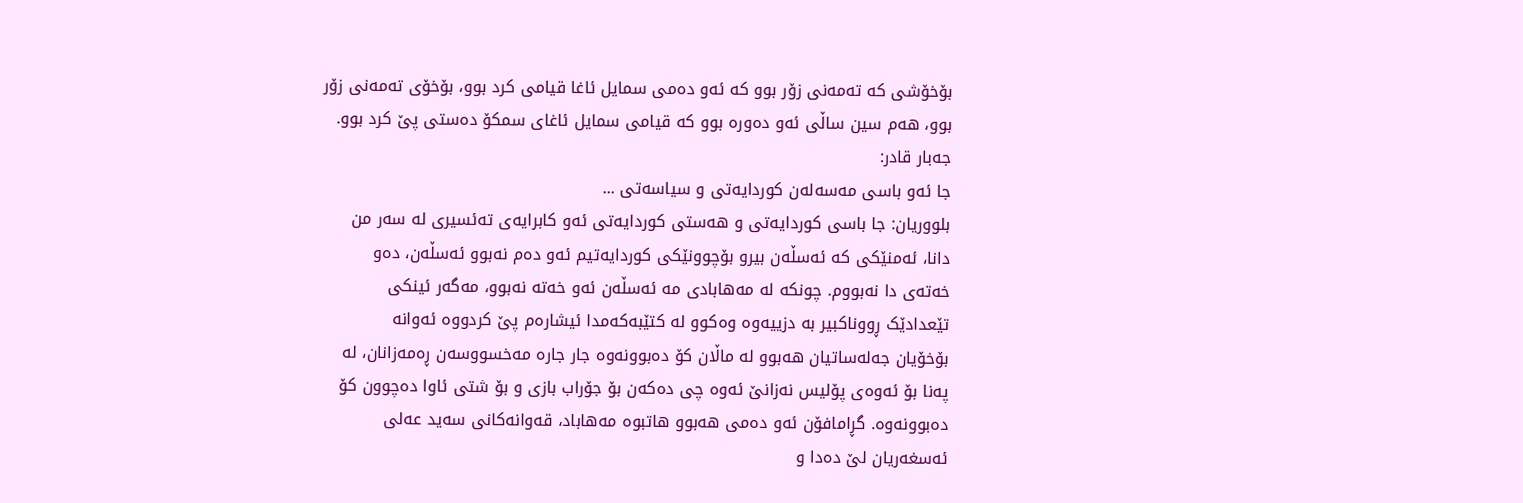بۆخۆشی کە تەمەنی زۆر بوو کە ئەو دەمی سمایل ئاغا قیامی کرد بوو، بۆخۆی تەمەنی زۆر
بوو، هەم سین ساڵی ئەو دەورە بوو کە قیامی سمایل ئاغای سمکۆ دەستی پێ کرد بوو.
جەبار قادر:
جا ئەو باسی مەسەلەن کوردایەتی و سیاسەتی ...
بلووریان: جا باسی کوردایەتی و هەستی کوردایەتی ئەو کابرایەی تەئسیری لە سەر من
دانا، ئەمنێکی کە ئەسڵەن بیرو بۆچوونێکی کوردایەتیم ئەو دەم نەبوو ئەسڵەن، دەو
خەتەی دا نەبووم. چونکە لە مەهابادی مە ئەسڵەن ئەو خەتە نەبوو، مەگەر ئینکی
تێعدادێک ڕووناکبیر بە دزییەوە وەکوو لە کتێبەکەمدا ئیشارەم پێ کردووە ئەوانە
بۆخۆیان جەلەساتیان هەبوو لە ماڵان کۆ دەبوونەوە جار جارە مەخسووسەن ڕەمەزانان، لە
پەنا بۆ ئەوەی پۆلیس نەزانێ ئەوە چی دەکەن بۆ جۆراب بازی و بۆ شتی ئاوا دەچوون کۆ
دەبوونەوە. گڕامافۆن ئەو دەمی هەبوو هاتبوە مەهاباد، قەوانەکانی سەید عەلی
ئەسغەریان لێ دەدا و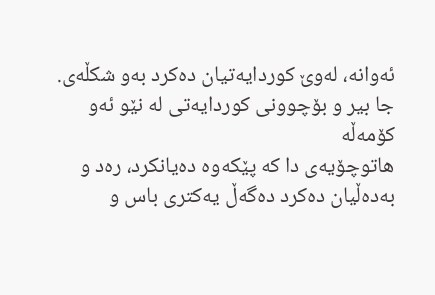ئەوانە، لەوێ کوردایەتیان دەکرد بەو شکڵەی. جا بیر و بۆچوونی کوردایەتی لە نێو ئەو کۆمەڵە
هاتوچۆیەی دا کە پێکەوە دەیانکرد، رەد و بەدەڵیان دەکرد دەگەڵ یەکتری باس و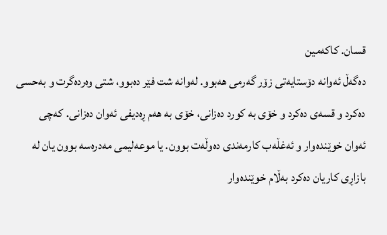قسان. کاکەمین
دەگەڵ ئەوانە دۆستایەتی زۆر گەرمی هەبوو. لەوانە شت فێر دەبوو، شتی وەردەگرت و بەحسی
دەکرد و قسەی دەکرد و خۆی بە کورد دەزانی، خۆی بە هەم ڕەدیفی ئەوان دەزانی. کەچی
ئەوان خوێندەوار و ئەغڵەب کارمەندی دەوڵەت بوون. یا موعەلیمی مەدرەسە بوون یان لە
بازاڕی کاریان دەکرد بەڵام خوێندەوار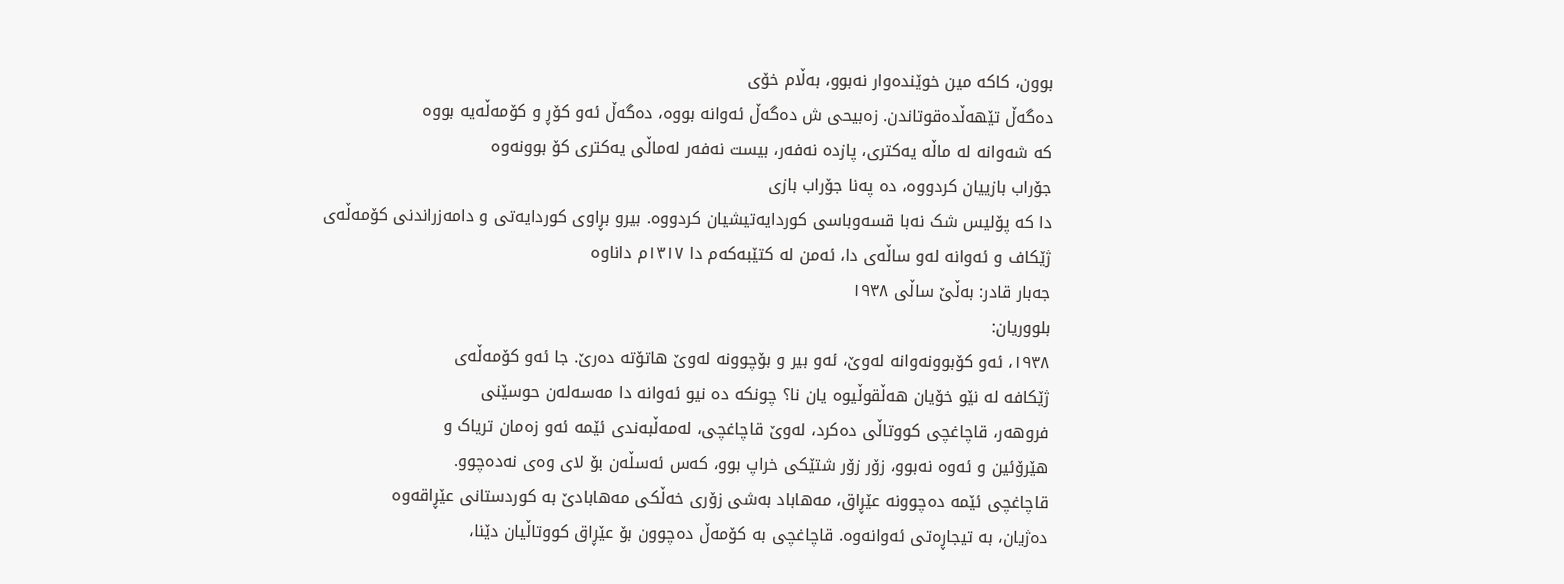بوون، کاکە مین خوێندەوار نەبوو، بەڵام خۆی
دەگەڵ تێهەڵدەقوتاندن. زەبیحی ش دەگەڵ ئەوانە بووە، دەگەڵ ئەو کۆڕ و کۆمەڵەیە بووە
کە شەوانە لە ماڵە یەکتری، پازدە نەفەر، بیست نەفەر لەماڵی یەکتری کۆ بوونەوە
جۆراب بازییان کردووە، دە پەنا جۆراب بازی
دا کە پۆلیس شک نەبا قسەوباسی کوردایەتیشیان کردووە. بیرو بڕاوی کوردایەتی و دامەزراندنی کۆمەڵەی
ژێکاف و ئەوانە لەو ساڵەی دا، ئەمن لە کتێبەکەم دا ١٣١٧م داناوە
جەبار قادر: بەڵێ ساڵی ١٩٣٨
بلووریان:
١٩٣٨، ئەو کۆبوونەوانە لەوێ، ئەو بیر و بۆچوونە لەوێ هاتۆتە دەرێ. جا ئەو کۆمەڵەی
ژێکافە لە نێو خۆیان هەڵقوڵیوە یان نا؟ چونکە دە نیو ئەوانە دا مەسەلەن حوسێنی
فروهەر، قاچاغچی کووتاڵی دەکرد، لەوێ قاچاغچی، لەمەڵبەندی ئێمە ئەو زەمان تریاک و
هێرۆئین و ئەوە نەبوو، زۆر زۆر شتێکی خراپ بوو، کەس ئەسڵەن بۆ لای وەی نەدەچوو.
قاچاغچی ئێمە دەچوونە عێڕاق، مەهاباد بەشی زۆری خەڵکی مەهابادێ بە کوردستانی عێڕاقەوە
دەژیان، بە تیجاڕەتی ئەوانەوە. قاچاغچی بە کۆمەڵ دەچوون بۆ عێڕاق کووتاڵیان دێنا،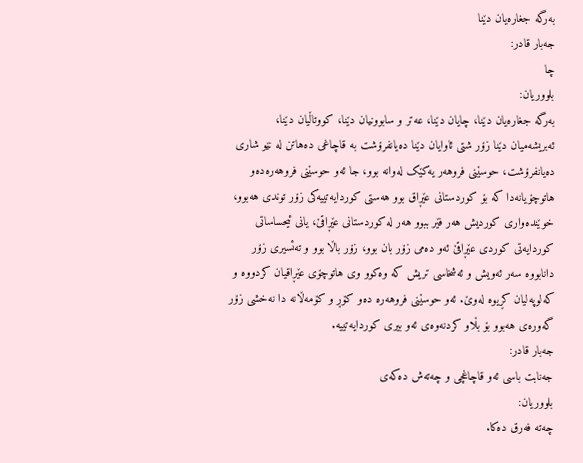بەرگە جغارەیان دێنا
جەبار قادر:
چا
بلووریان:
بەرگە جغارەیان دێنا، چایان دێنا، عەتر و سابوونیان دێنا، کووتاڵیان دێنا،
ئەبریشەمیان دێنا زۆر شتی ئاوایان دێنا دەیانفرۆشت بە قاچاغی دەهاتن لە نێو شاری
دەیانفرۆشت، حوسێنی فروهەر یەکێک لەوانە بوو، جا ئەو حوسێنی فروهەرەدەو
هاتوچۆیانەدا کە بۆ کوردستانی عێڕاق بوو هەستی کوردایەتییەکی زۆر توندی هەبوو،
خوێندەواری کوردیش هەر فێر ببوو هەر لە کوردستانی عێڕاقێ، یانی ئیحساساتی
کوردایەتی کوردی عێڕاقێ ئەو دەمی زۆر بان بوو، زۆر باڵا بوو و تەئسیری زۆر
دانابووە سەر ئەویش و ئەشخاسی تریش کە وەکوو وی هاتوچۆی عێڕاقیان کردووە و
کەلوپەلیان کڕیوە لەوێ. ئەو حوسێنی فروهەرە دەو کۆڕ و کۆمەڵانە دا نەخشی زۆر
گەورەی هەبوو بۆ بڵاو کردنەوەی ئەو بیری کوردایەتییە.
جەبار قادر:
جەنابت باسی ئەو قاچاغچی و چەتەش دەکەی
بلووریان:
چەتە فەرق دەکا.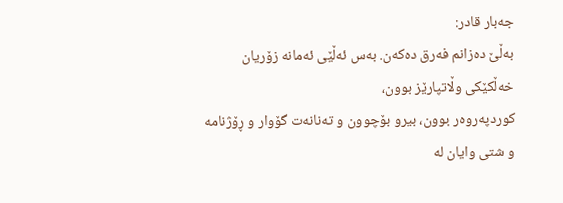جەبار قادر:
بەڵێ دەزانم فەرق دەکەن. بەس ئەڵێی ئەمانە زۆریان خەڵکێکی وڵاتپارێز بوون،
کوردپەروەر بوون، بیرو بۆچوون و تەنانەت گۆوار و ڕۆژنامە و شتی وایان لە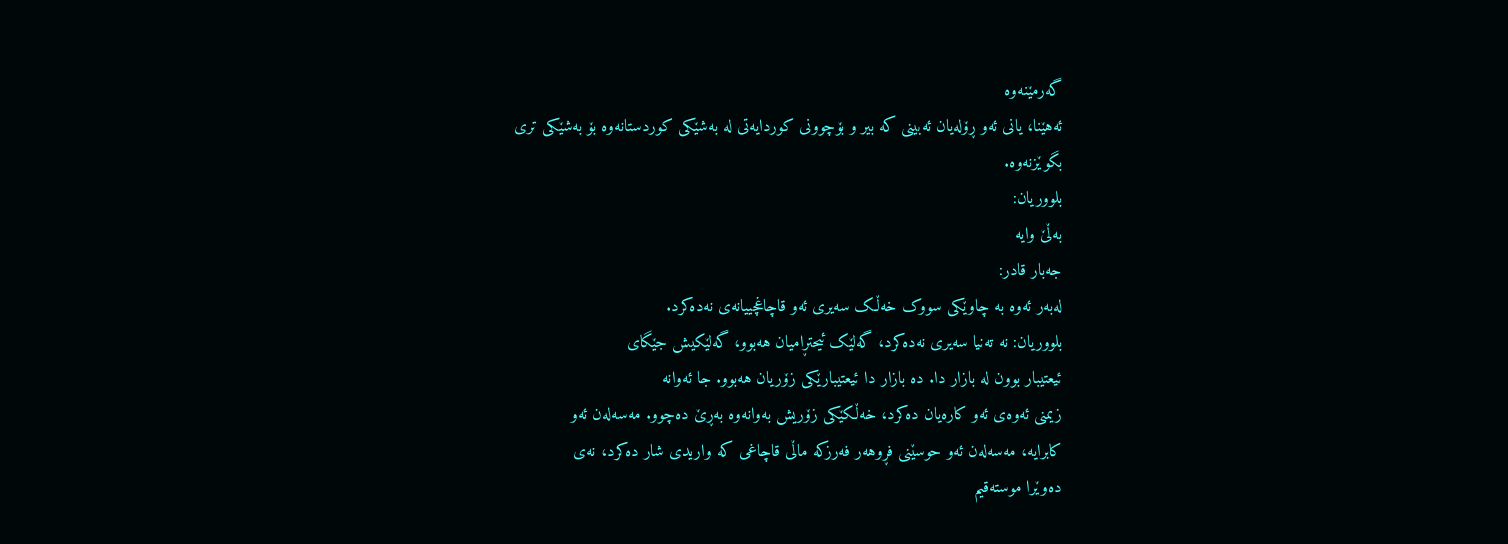گەرمێنەوە
ئەهێنا، یانی ئەو ڕۆلەیان ئەبینی کە بیر و بۆچوونی کوردایەتی لە بەشێکی کوردستانەوە بۆ بەشێکی تری
بگوێزنەوە.
بلووریان:
بەڵێ وایە
جەبار قادر:
لەبەر ئەوە بە چاوێکی سووک خەڵک سەیری ئەو قاچاغچییانەی نەدەکرد.
بلووریان: نە تەنیا سەیری نەدەکرد، گەلێک ئیحتڕامیان هەبوو، گەلێکیش جێگای
ئیعتیبار بوون لە بازار دا. دە بازار دا ئیعتیبارێکی زۆریان هەبوو. جا ئەوانە
زیمنی ئەوەی ئەو کارەیان دەکرد، خەڵکێکی زۆریش بەوانەوە بەڕێ دەچوو. مەسەلەن ئەو
کابرایە، مەسەلەن ئەو حوسێنی فڕوهەر فەرزکە ماڵی قاچاغی کە واریدی شار دەکرد، نەی
دەوێرا موستەقیم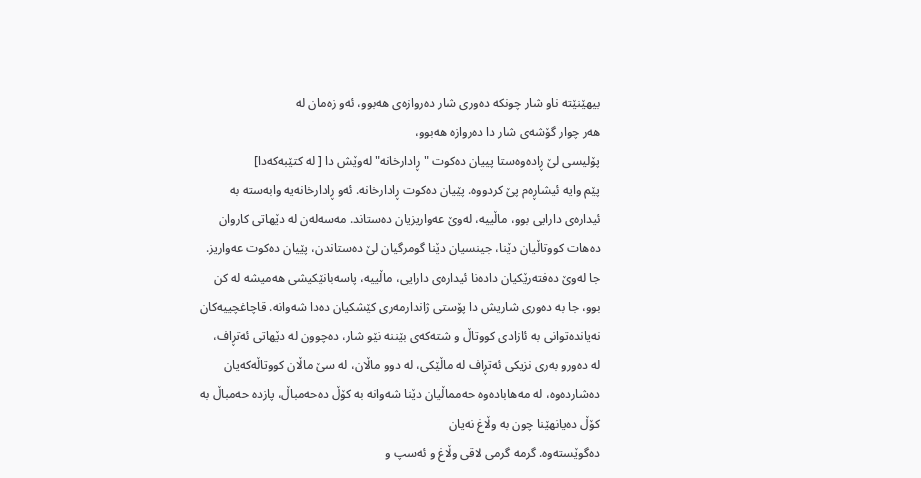بیهێنێتە ناو شار چونکە دەوری شار دەروازەی هەبوو، ئەو زەمان لە
هەر چوار گۆشەی شار دا دەروازە هەبوو،
پۆلیسی لێ ڕادەوەستا پییان دەکوت " ڕادارخانە" لەوێش دا [ لە کتێبەکەدا]
پێم وایە ئیشاڕەم پێ کردووە. پێیان دەکوت ڕادارخانە. ئەو ڕادارخانەیە وابەستە بە
ئیدارەی دارایی بوو، ماڵییە، لەوێ عەواریزیان دەستاند. مەسەلەن لە دێهاتی کاروان
دەهات کووتاڵیان دێنا، جینسیان دێنا گومرگیان لێ دەستاندن، پێیان دەکوت عەواریز.
جا لەوێ دەفتەرێکیان دادەنا ئیدارەی دارایی، ماڵییە، پاسەبانێکیشی هەمیشە لە کن
بوو، جا بە دەوری شاریش دا پۆستی ژاندارمەری کێشکیان دەدا شەوانە. قاچاغچییەکان
نەیاندەتوانی بە ئازادی کووتاڵ و شتەکەی بێننە نێو شار، دەچوون لە دێهاتی ئەتڕاف،
لە دەورو بەری نزیکی ئەتڕاف لە ماڵێکی، لە دوو ماڵان، لە سێ ماڵان کووتاڵەکەیان
دەشاردەوە، لە مەهابادەوە حەمماڵیان دێنا شەوانە بە کۆڵ دەحەمباڵ، پازدە حەمباڵ بە
کۆڵ دەیانهێنا چون بە وڵاغ نەیان
دەگوێستەوە. گرمە گرمی لاقی وڵاغ و ئەسپ و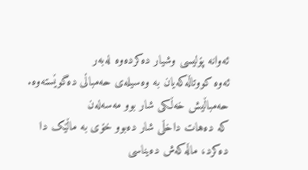ئەوانە پۆلیسی وشیار دەکردەوە لەبەر
ئەوە کووتاڵەکەیان بە وەسیلەی حەمباڵی دەگوێستەوە. حەمباڵیش خەڵکی شار بوو مەسەلەن
کە دەهات داخڵی شار دەبوو خۆی بە ماڵێک دا دەکرد، ماڵەکەش دەیناسی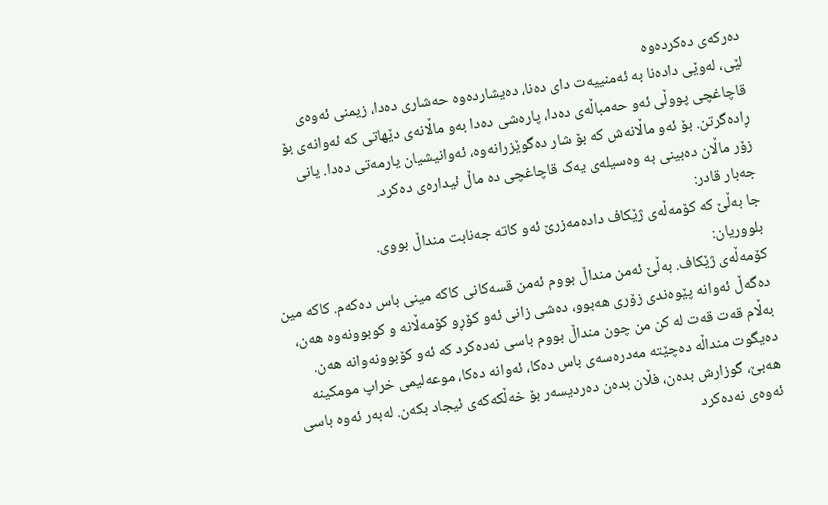دەرکەی دەکردەوە
لێی، لەوێی دادەنا بە ئەمنییەت دای دەنا، دەیشاردەوە حەشاری دەدا، زیمنی ئەوەی
قاچاغچی پووڵی ئەو حەمباڵەی دەدا، پارەشی دەدا بەو ماڵانەی دێهاتی کە ئەوانەی بۆ
ڕادەگرتن. بۆ ئەو ماڵانەش کە بۆ شار دەگوێزرانەوە، ئەوانیشیان یارمەتی دەدا. یانی
زۆر ماڵان دەبینی بە وەسیلەی یەک قاچاغچی دە ماڵ ئیدارەی دەکرد.
جەبار قادر:
جا بەڵێ کە کۆمەڵەی ژێکاف دادەمەزرێ ئەو کاتە جەنابت منداڵ بووی.
بلووریان:
کۆمەڵەی ژێکاف. بەڵێ ئەمن منداڵ بووم ئەمن قسەکانی کاکە مینی باس دەکەم. کاکە مین
دەگەڵ ئەوانە پێوەندی زۆری هەبوو، دەشی زانی ئەو کۆڕو کۆمەڵانە و کوبوونەوە هەن،
بەڵام قەت قەت لە کن من چون منداڵ بووم باسی نەدەکرد کە ئەو کۆبوونەوانە هەن.
دەیگوت منداڵە دەچێتە مەدرەسەی باس دەکا، ئەوانە دەکا، موعەلیمی خراپ مومکینە
هەبێ، گوزارش بدەن، فڵان بدەن دەردیسەر بۆ خەڵکەکەی ئیجاد بکەن. لەبەر ئەوە باسی
ئەوەی نەدەکرد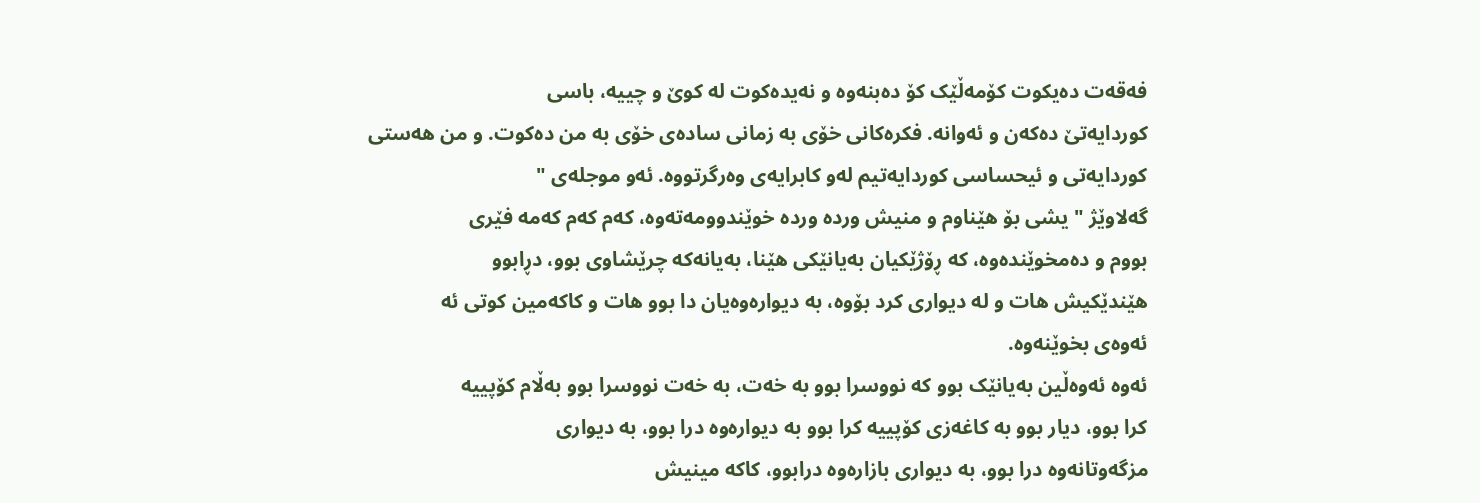فەقەت دەیکوت کۆمەڵێک کۆ دەبنەوە و نەیدەکوت لە کوێ و چییە، باسی
کوردایەتێ دەکەن و ئەوانە. فکرەکانی خۆی بە زمانی سادەی خۆی بە من دەکوت. و من هەستی
کوردایەتی و ئیحساسی کوردایەتیم لەو کابرایەی وەرگرتووە. ئەو موجلەی "
گەلاوێژ " یشی بۆ هێناوم و منیش وردە وردە خوێندوومەتەوە، کەم کەم کەمە فێری
بووم و دەمخوێندەوە، کە ڕۆژێکیان بەیانێکی هێنا، بەیانەکە چرێشاوی بوو، دڕابوو
هێندێکیش هات و لە دیواری کرد بۆوە، بە دیوارەوەیان دا بوو هات و کاکەمین کوتی ئە
ئەوەی بخوێنەوە.
ئەوە ئەوەڵین بەیانێک بوو کە نووسرا بوو بە خەت، بە خەت نووسرا بوو بەڵام کۆپییە
کرا بوو، دیار بوو بە کاغەزی کۆپییە کرا بوو بە دیوارەوە درا بوو، بە دیواری
مزگەوتانەوە درا بوو، بە دیواری بازارەوە درابوو، کاکە مینیش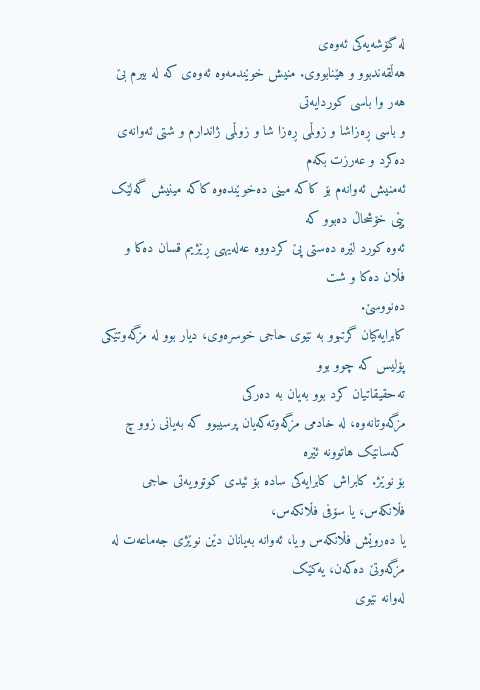لە گۆشەیەکی ئەوەی
هەڵقەندبوو و هێنابووی. منیش خوێندمەوە ئەوەی کە لە بیرم بێ هەر وا باسی کوردایەتی
و باسی ڕەزاشا و زوڵمی ڕەزا شا و زوڵمی ژاندارم و شتی ئەوانەی دەکرد و عەرزت بکەم
ئەمنیش ئەوانەم بۆ کاکە مینی دەخوێندەوە کاکە مینیش گەلێک پێی خۆشحاڵ دەبوو کە
ئەوە کورد لێرە دەستی پێ کردووە عەلەیهی ڕێژیم قسان دەکا و فڵان دەکا و شت
دەنووسێ.
کابرایەکیان گرتبوو بە نێوی حاجی خوسرەوی، دیار بوو لە مزگەوتێکی پۆلیس کە چوو بوو
تەحقیقاتیان کرد بوو بەیان بە دەرکی
مزگەوتانەوە، لە خادمی مزگەوتەکەیان پرسیبوو کە بەیانی زوو چ کەسانێک هاتوونە ئێرە
بۆ نوێژ. کابراش کابرایەکی سادە بۆ ئیدی کوتوویەتی حاجی فڵانکەس، یا سۆفی فڵانکەس،
یا دەروێش فڵانکەس ویا، ئەوانە بەیانان دێن نوێژی جەماعەت لە مزگەوتێ دەکەن، یەکێک
لەوانە نێوی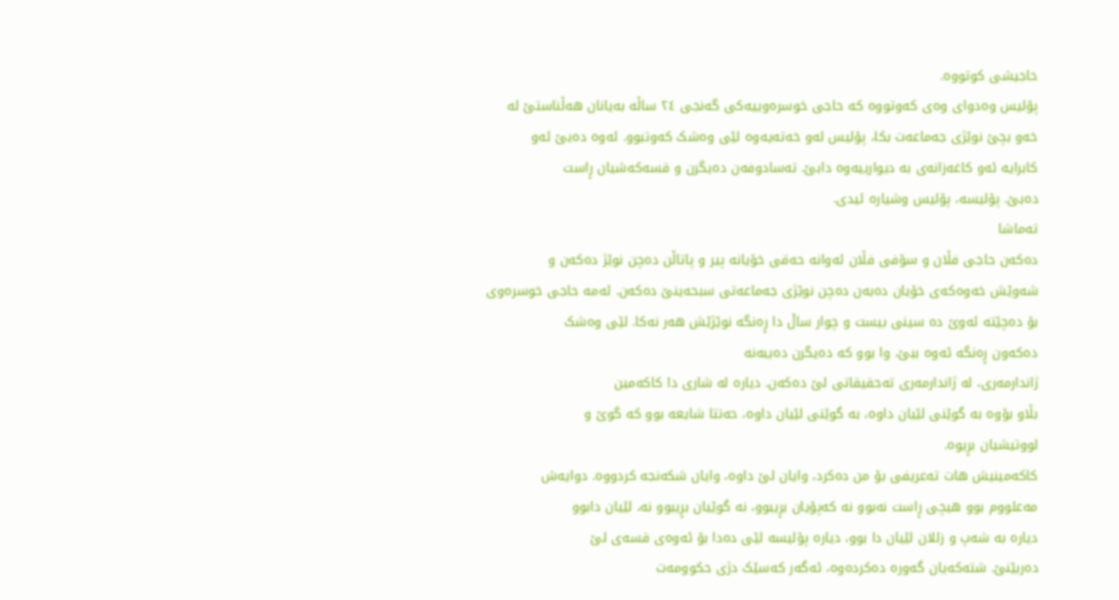حاجیشی کوتووە.
پۆلیس وەدوای وەی کەوتووە کە حاجی خوسرەوییەکی گەنجی ٢٤ ساڵە بەیانان هەڵناستێ لە
خەو بچێ نوێژی جەماعەت بکا، پۆلیس لەو خەتەیەوە لێی وەشک کەوتبوو. ئەوە دەبێ ئەو
کابرایە ئەو کاغەزانەی بە دیوارییەوە دابێ. تەسادوفەن دەیگرن و قسەکەشیان ڕاست
دەبێ. پۆلیسە، پۆلیس وشیارە ئیدی.
تەماشا
دەکەن حاجی فڵان و سۆفی فڵان ئەوانە حەقی خۆیانە پیر و پاتاڵن دەچن نوێژ دەکەن و
شەوێش خەوەکەی خۆیان دەبەن دەچن نوێژی جەماعەتی سبحەینێ دەکەن. ئەمە حاجی خوسرەوی
بۆ دەچێتە ئەوێ دە سینی بیست و چوار ساڵ دا ڕەنگە نوێژێش هەر نەکا. لێی وەشک
دەکەون ڕەنگە ئەوە ببێ، وا بوو کە دەیگرن دەیبەنە
ژاندارمەری، لە ژاندارمەری تەحقیقاتی لێ دەکەن. دیارە لە شاری دا کاکەمین
بڵاو بۆوە بە گوێنی لێیان داوە، بە گوێنی لێیان داوە، حەتتا شایعە بوو کە گوێ و
لووتیشیان بڕیوە.
کاکەمینیش هات تەعریفی بۆ من دەکرد، وایان لێ داوە، وایان شکەنجە کردووە. دوایەش
مەعلووم بوو هیچی ڕاست نەبوو نە کەپۆیان بڕیبوو، نە گوێیان بڕیبوو نە، لێیان دابوو
دیارە بە شەپ و زللان لێیان دا بوو، دیارە پۆلیسە لێی دەدا بۆ ئەوەی قسەی لێ
دەربێنێ. شتەکەیان گەورە دەکردەوە، ئەگەر کەسێک دژی حکوومەت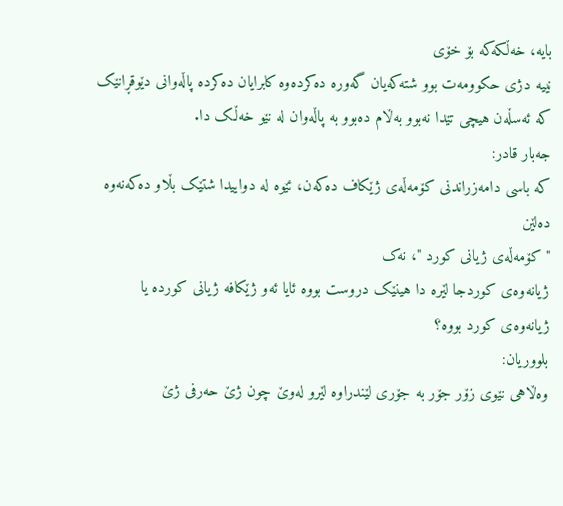بایە، خەڵکەکە بۆ خۆی
نییە دژی حکوومەت بوو شتەکەیان گەورە دەکردەوە کابرایان دەکردە پاڵەوانی دێوقڕانێک
کە ئەسڵەن هیچی تێدا نەبوو بەڵام دەبوو بە پاڵەوان لە نێو خەڵک دا.
جەبار قادر:
کە باسی دامەزراندنی کۆمەڵەی ژێکاف دەکەن، ئێوە لە دواییدا شتێک بڵاو دەکەنەوە
دەلێن
" کۆمەڵەی ژیانی کورد "، نەک
ژیانەوەی کوردجا لێرە دا هینێک دروست بووە ئایا ئەو ژێکافە ژیانی کوردە یا
ژیانەوەی کورد بووە؟
بلووریان:
وەڵاهی نێوی زۆر جۆر بە جۆری لێندراوە لێرو لەوێ چون ژێ حەرفی ژێ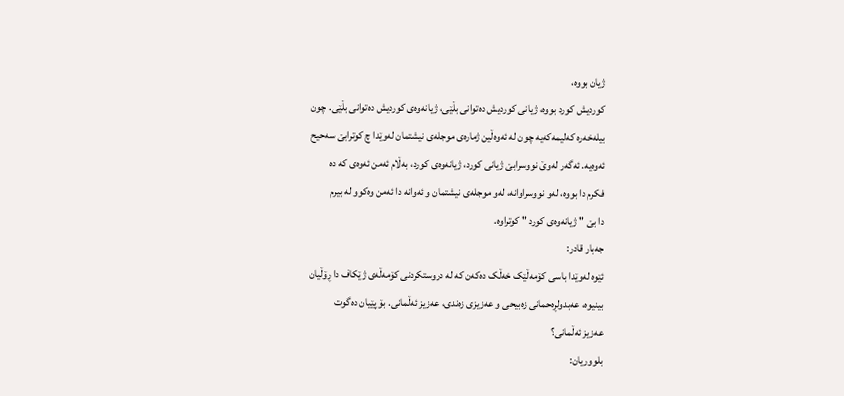ژیان بووە،
کوردیش کورد بووە، ژیانی کوردیش دەتوانی بڵێی، ژیانەوەی کوردیش دەتوانی بڵێی. چون
بیلەخەرە کەلیمەکەیە چون لە ئەوەڵین ژمارەی موجلەی نیشتمان لەوێدا چ کوترابێ سەحیح
ئەوەیە. ئەگەر لەوێ نووسرابێ ژیانی کورد، ژیانەوەی کورد، بەڵام ئەمن ئەوەی کە دە
فکرم دا بووە، لەو نووسراوانە، لەو موجلەی نیشتمان و ئەوانە دا ئەمن وەکوو لە بیرم
دا بێ " ژیانەوەی کورد " کوتراوە.
جەبار قادر:
ئێوە لەوێدا باسی کۆمەڵێک خەڵک دەکەن کە لە دروستکردنی کۆمەڵەی ژێکاف دا ڕۆڵیان
بینیوە، عەبدولڕەحمانی زەبیحی و عەزیزی زەندی، عەزیز ئەڵمانی. بۆ پێیان دەگوت
عەزیز ئەڵمانی؟
بلووریان: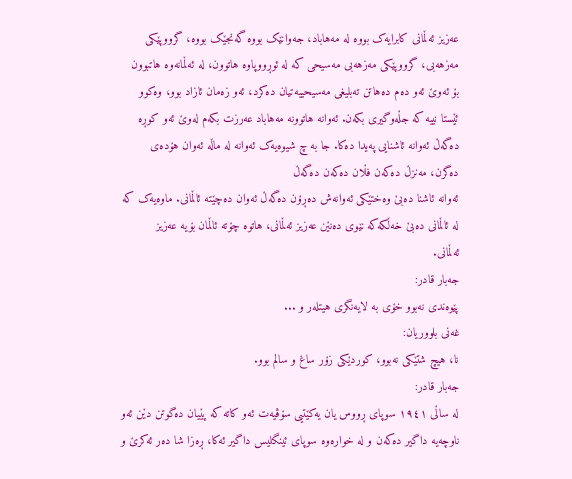عەزیز ئەڵمانی کابرایەک بووە لە مەهاباد، جەوانێک بووە گەنجێک بووە، گرووپێکی
مەزهەبی، گرووپێکی مەزهەبی مەسیحی کە لە ئوڕووپاوە هاتوون، لە ئەڵمانەوە هاتبوون
بۆ ئەوێ ئەو دەم دەهاتن تەبلیغی مەسیحییەتیان دەکرد، ئەو زەمان ئازاد بوو، وەکوو
ئێستا نییە کە جڵەوگیری بکەن. ئەوانە هاتوونە مەهاباد عەرزت بکەم لەوێ ئەو کوڕە
دەگەڵ ئەوانە ئاشنایی پەیدا دەکا. جا بە چ شیوەیەک ئەوانە لە ماڵە ئەوان هۆدەی
دەگرن، مەنزڵ دەکەن فڵان دەکەن دەگەڵ
ئەوانە ئاشنا دەبێ وەختێکی ئەوانەش دەڕۆن دەگەڵ ئەوان دەچێتە ئاڵمانی. ماوەیەک کە
لە ئاڵمانی دەبێ خەڵکەکە نێوی دەنێن عەزیز ئەڵمانی، هاتوە چۆتە ئاڵمان بۆیە عەزیز
ئەڵمانی.
جەبار قادر:
پێوەندی نەبوو خۆی بە لایەنگری هیتلەر و ...
غەنی بلووریان:
نا، هیچ شتێکی نەبوو، کوردێکی زۆر ساغ و سالم بوو.
جەبار قادر:
لە ساڵی ١٩٤١ سوپای ڕووس یان یەکێتیی سۆڤیەت ئەو کاتە کە پێیان دەگوتن دێن ئەو
ناوچەیە داگیر دەکەن و لە خوارەوە سوپای ئینگلیس داگیر ئەکا، ڕەزا شا دەر ئەکرێ و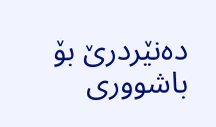دەنێردرێ بۆ باشووری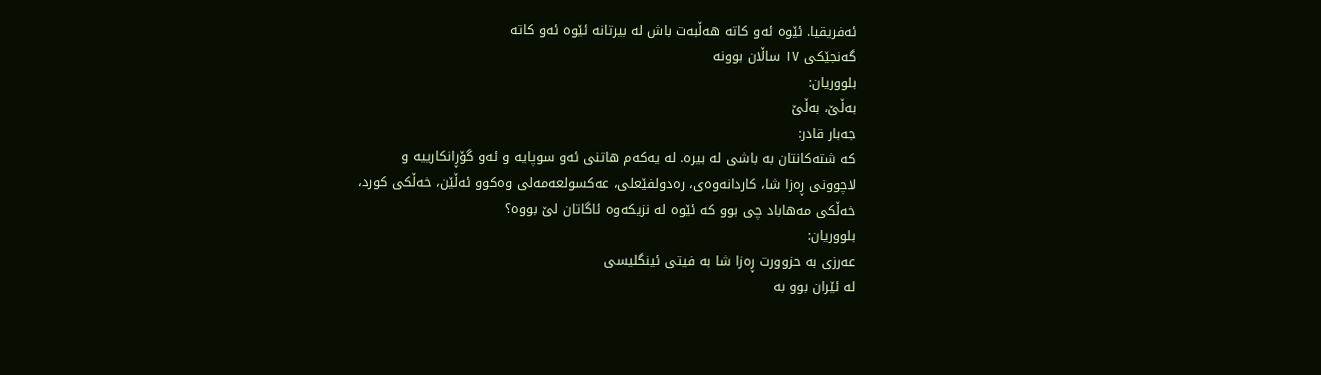ئەفریقیا. ئێوە ئەو کاتە هەڵبەت باش لە بیرتانە ئێوە ئەو کاتە
گەنجێکی ١٧ ساڵان بوونە
بلووریان:
بەڵێ، بەڵێ
جەبار قادر:
کە شتەکانتان بە باشی لە بیرە. لە یەکەم هاتنی ئەو سوپایە و ئەو گۆڕانکارییە و
لاچوونی ڕەزا شا، کاردانەوەی، رەدولفێعلی، عەکسولعەمەلی وەکوو ئەڵێن، خەڵکی کورد،
خەڵکی مەهاباد چی بوو کە ئێوە لە نزیکەوە ئاگاتان لێ بووە؟
بلووریان:
عەرزی بە حزوورت ڕەزا شا بە فیتی ئینگلیسی
لە ئێران بوو بە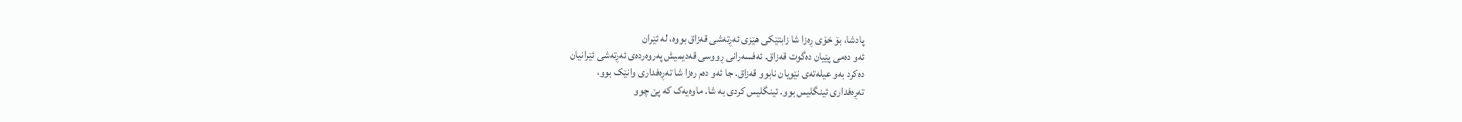پادشا، بۆ خۆی ڕەزا شا زابتێکی هێزی ئەڕتەشی قەزاق بووە، لە ئێران
ئەو دەمی پێیان دەگوت قەزاق. ئەفسەرانی ڕووسی قەدیمیش پەروەردەی ئەڕتەشی ئێرانیان
دەکرد بەو عیلەتەی نێویان نابوو قەزاق. جا ئەو دەم رەزا شا تەڕەفداری وانێک بوو،
تەڕەفداری ئینگلیس بوو. ئینگلیس کردی بە شا. ماوەیەک کە پێ چوو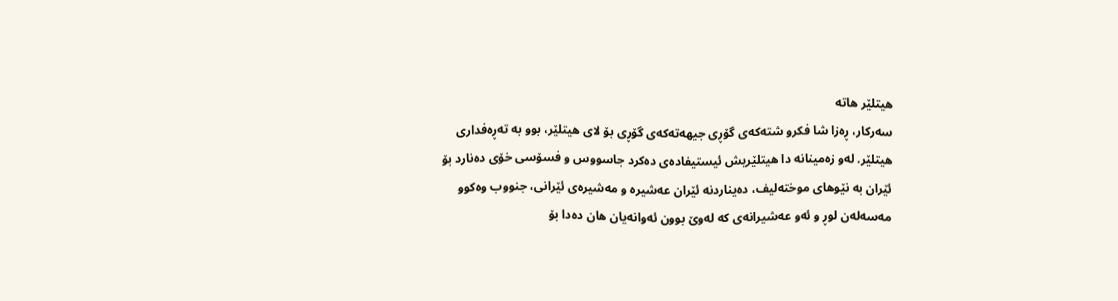هیتلێر هاتە
سەرکار، ڕەزا شا فکرو شتەکەی گۆڕی جیهەتەکەی گۆڕی بۆ لای هیتلێر، بوو بە تەڕەفداری
هیتلێر. لەو زەمینانە دا هیتلێریش ئیستیفادەی دەکرد جاسووس و فسۆسی خۆی دەنارد بۆ
ئێران بە نێوهای موختەلیف، دەیناردنە ئێران عەشیرە و مەشیرەی ئێرانی، جنووب وەکوو
مەسەلەن لوڕ و ئەو عەشیرانەی کە لەوێ بوون ئەوانەیان هان دەدا بۆ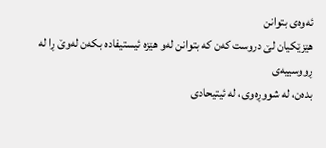ئەوەی بتوانن
هێزێکیان لێ دروست کەن کە بتوانن لەو هێزە ئیستیفادە بکەن لەوێ ڕا لە ڕووسییەی
بدەن، لە شووڕەوی، لە ئیتیحادی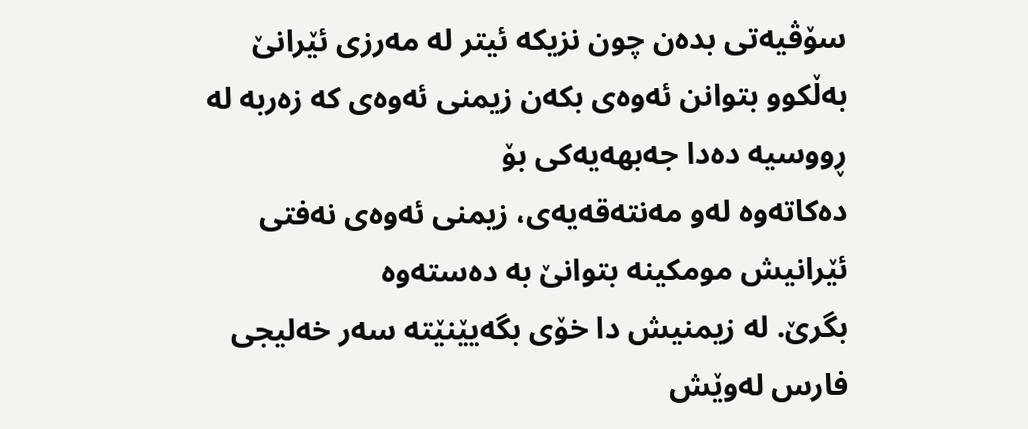سۆڤیەتی بدەن چون نزیکە ئیتر لە مەرزی ئێرانێ
بەڵکوو بتوانن ئەوەی بکەن زیمنی ئەوەی کە زەربە لە ڕووسیە دەدا جەبهەیەکی بۆ
دەکاتەوە لەو مەنتەقەیەی، زیمنی ئەوەی نەفتی ئێرانیش مومکینە بتوانێ بە دەستەوە
بگرێ. لە زیمنیش دا خۆی بگەیێنێتە سەر خەلیجی فارس لەوێش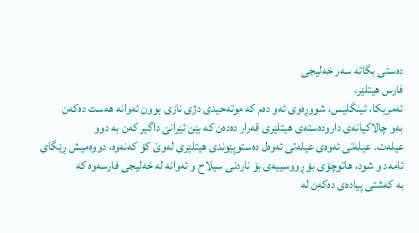دەستی بگاتە سەر خەلیجی
فارس هیتلێر.
ئەمریکا، ئینگلیس، شووڕەوی ئەو دەم کە موتەحیدی دژی نازی بوون ئەوانە هەست دەکەن
بەو چالاکیانەی دارودەستەی هیتلێری قەرار دەدەن کە بێن ئێرانێ داگیر کەن بە دوو
عیلەت. عیلەتی ئەوەی عیلەتی ئەوەل دەستوپێوندی هیتلێری لەوێ کۆ کەنەوە، دووەمیش ڕێگای
ئامەد و شود، هاتوچۆی بۆ ڕووسییەی بۆ ناردنی سیلاح و ئەوانە لە خەلیجی فارسەوە کە
بە کەشتی پیادەی دەکەن لە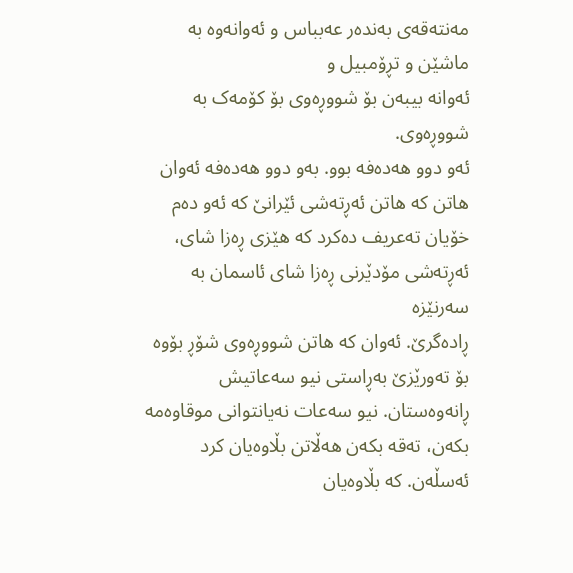مەنتەقەی بەندەر عەبباس و ئەوانەوە بە ماشێن و تڕۆمبیل و
ئەوانە بیبەن بۆ شووڕەوی بۆ کۆمەک بە شووڕەوی.
ئەو دوو هەدەفە بوو. بەو دوو هەدەفە ئەوان هاتن کە هاتن ئەڕتەشی ئێرانێ کە ئەو دەم
خۆیان تەعریف دەکرد کە هێزی ڕەزا شای، ئەڕتەشی مۆدێرنی ڕەزا شای ئاسمان بە سەرنێزە
ڕادەگرێ. ئەوان کە هاتن شووڕەوی شۆڕ بۆوە بۆ تەورێزێ بەڕاستی نیو سەعاتیش
ڕانەوەستان. نیو سەعات نەیانتوانی موقاوەمە بکەن، تەقە بکەن هەڵاتن بڵاوەیان کرد
ئەسڵەن. کە بڵاوەیان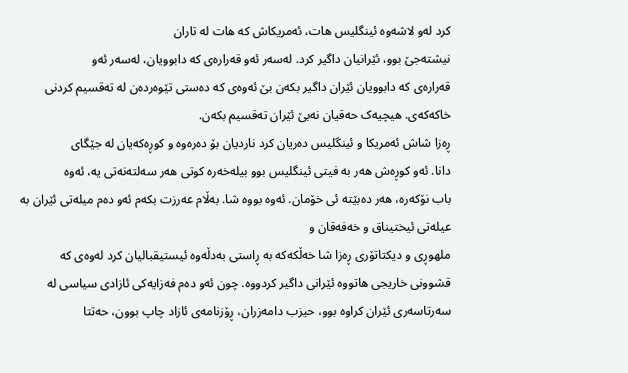کرد لەو لاشەوە ئینگلیس هات، ئەمریکاش کە هات لە تاران
نیشتەجێ بوو، ئێرانیان داگیر کرد. لەسەر ئەو قەرارەی کە دابوویان، لەسەر ئەو
قەرارەی کە دابوویان ئێران داگیر بکەن بێ ئەوەی کە دەستی تێوەردەن لە تەقسیم کردنی
خاکەکەی. هیچیەک حەقیان نەبێ ئێران تەقسیم بکەن.
ڕەزا شاش ئەمریکا و ئینگلیس دەریان کرد ناردیان بۆ دەرەوە و کوڕەکەیان لە جێگای
دانا. ئەو کوڕەش هەر بە فیتی ئینگلیس بوو بیلەخەرە کوتی هەر سەلتەنەتی یە، ئەوە
باب نۆکەرە، هەر دەبێتە ئی خۆمان. ئەوە بووە شا. بەڵام عەرزت بکەم ئەو دەم میلەتی ئێران بە عیلەتی ئیختیناق و خەفەقان و
ملهوڕی و دیکتاتۆری ڕەزا شا خەڵکەکە بە ڕاستی بەدڵەوە ئیستیقبالیان کرد لەوەی کە
قشوونی خاریجی هاتووە ئێرانی داگیر کردووە. چون ئەو دەم فەزایەکی ئازادی سیاسی لە
سەرتاسەری ئێران کراوە بوو، حیزب دامەزران، ڕۆزنامەی ئازاد چاپ بوون، حەتتا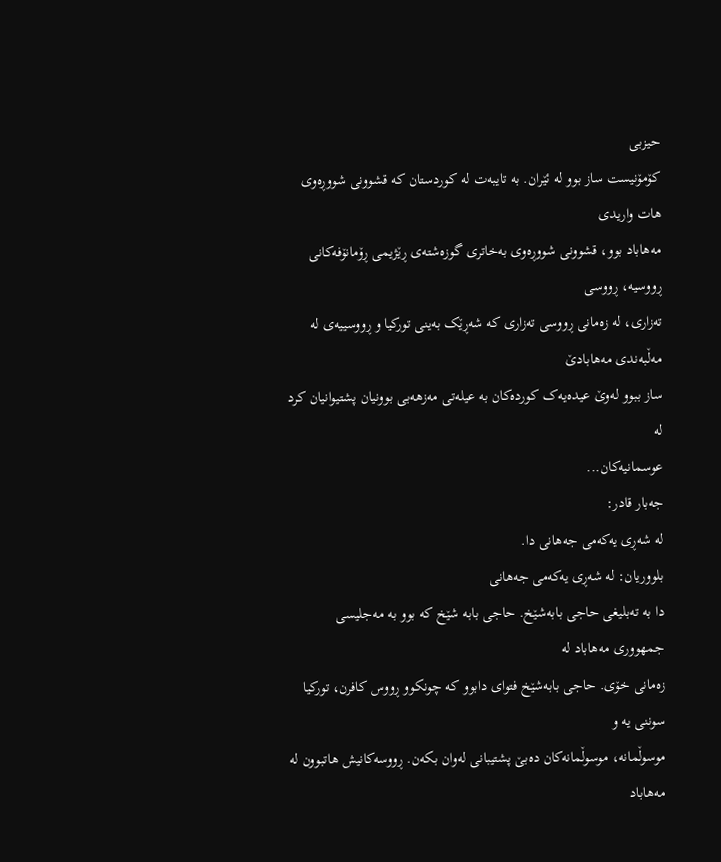حیزبی
کۆمۆنیست ساز بوو لە ئێران. بە تایبەت لە کوردستان کە قشوونی شووڕەوی هات واریدی
مەهاباد بوو، قشوونی شووڕەوی بەخاتری گوزەشتەی ڕێژیمی ڕۆمانۆفەکانی ڕووسیە، ڕووسی
تەزاری، لە زەمانی ڕووسی تەزاری کە شەڕێک بەینی تورکیا و ڕووسییەی لە مەڵبەندی مەهابادێ
ساز ببوو لەوێ عیدەیەک کوردەکان بە عیلەتی مەزهەبی بوونیان پشتیوانیان کرد لە
عوسمانیەکان...
جەبار قادر:
لە شەڕی یەکەمی جەهانی دا.
بلووریان: لە شەڕی یەکەمی جەهانی
دا بە تەبلیغی حاجی بابەشێخ. حاجی بابە شێخ کە بوو بە مەجلیسی جمهووری مەهاباد لە
زەمانی خۆی. حاجی بابەشێخ فتوای دابوو کە چونکوو ڕووس کافرن، تورکیا سوننی یە و
موسوڵمانە، موسوڵمانەکان دەبێ پشتیبانی لەوان بکەن. ڕووسەکانیش هاتبوون لە مەهاباد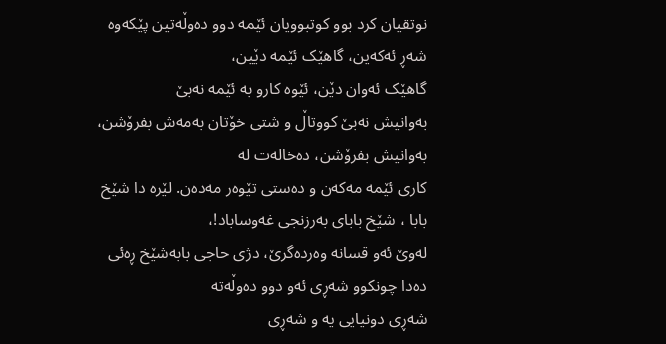نوتقیان کرد بوو کوتبوویان ئێمە دوو دەوڵەتین پێکەوە شەڕ ئەکەین، گاهێک ئێمە دێین،
گاهێک ئەوان دێن، ئێوە کارو بە ئێمە نەبێ
بەوانیش نەبێ کووتاڵ و شتی خۆتان بەمەش بفرۆشن، بەوانیش بفرۆشن، دەخالەت لە
کاری ئێمە مەکەن و دەستی تێوەر مەدەن. لێرە دا شێخ بابا ، شێخ بابای بەرزنجی غەوساباد!،
لەوێ ئەو قسانە وەردەگرێ، دژی حاجی بابەشێخ ڕەئی دەدا چونکوو شەڕی ئەو دوو دەوڵەتە
شەڕی دونیایی یە و شەڕی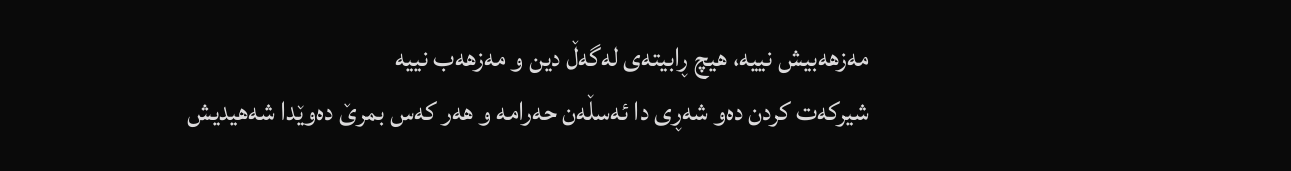مەزهەبیش نییە، هیچ ڕابیتەی لەگەڵ دین و مەزهەب نییە
شیرکەت کردن دەو شەڕی دا ئەسڵەن حەرامە و هەر کەس بمرێ دەوێدا شەهیدیش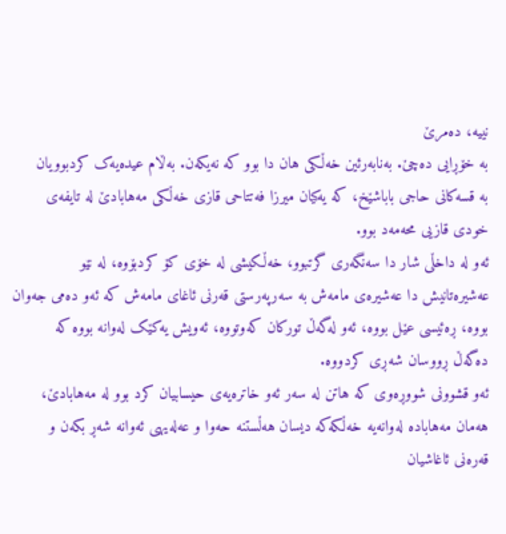نییە، دەمرێ
بە خۆڕایی دەچێ. بەنابەرئین خەڵکی هان دا بوو کە نەیکەن. بەڵام عیدەیەک کردبوویان
بە قسەکانی حاجی باباشێخ، کە یەکیان میرزا فەتتاحی قازی خەڵکی مەهابادێ لە تایفەی
خودی قازیی محەمەد بوو.
ئەو لە داخڵی شار دا سەنگەری گرتبوو، خەڵکیشی لە خۆی کۆ کردبۆوە، لە نێو
عەشیرەتانیش دا عەشیرەی مامەش بە سەرپەرستی قەرنی ئاغای مامەش کە ئەو دەمی جەوان
بووە، ڕەئیسی عێل بووە، ئەو لەگەڵ تورکان کەوتووە، ئەویش یەکێک لەوانە بووە کە
دەگەڵ ڕووسان شەڕی کردووە.
ئەو قشوونی شووڕەوی کە هاتن لە سەر ئەو خاترەیەی حیسابیان کرد بوو لە مەهابادێ،
هەمان مەهابادە لەوانەیە خەڵکەکە دیسان هەڵستنە حەوا و عەلەیهی ئەوانە شەڕ بکەن و
قەرەنی ئاغاشیان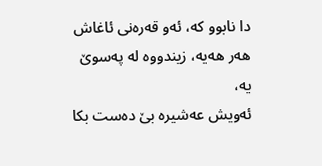دا نابوو کە، ئەو قەرەنی ئاغاش هەر هەیە، زیندووە لە پەسوێ یە،
ئەویش عەشیرە بێ دەست بکا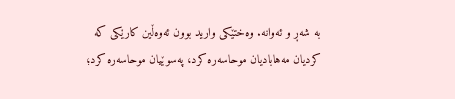بە شەڕ و ئەوانە. وەختێکی وارید بوون ئەوەڵین کارێکی کە
کردیان مەهابادیان موحاسەرە کرد، پەسوێیان موحاسەرە کرد؛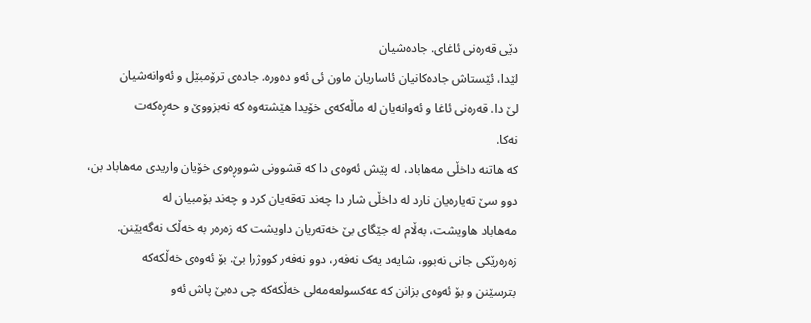دێی قەرەنی ئاغای. جادەشیان
لێدا، ئێستاش جادەکانیان ئاساریان ماون ئی ئەو دەورە. جادەی ترۆمبێل و ئەوانەشیان
لێ دا. قەرەنی ئاغا و ئەوانەیان لە ماڵەکەی خۆیدا هێشتەوە کە نەبزووێ و حەڕەکەت
نەکا.
کە هاتنە داخڵی مەهاباد، لە پێش ئەوەی دا کە قشوونی شووڕەوی خۆیان واریدی مەهاباد بن،
دوو سێ تەیارەیان نارد لە داخڵی شار دا چەند تەقەیان کرد و چەند بۆمبیان لە
مەهاباد هاویشت، بەڵام لە جێگای بێ خەتەریان داویشت کە زەرەر بە خەڵک نەگەیێنن.
زەرەرێکی جانی نەبوو، شایەد یەک نەفەر، دوو نەفەر کووژرا بێ. بۆ ئەوەی خەڵکەکە
بترسێنن و بۆ ئەوەی بزانن کە عەکسولعەمەلی خەڵکەکە چی دەبێ پاش ئەو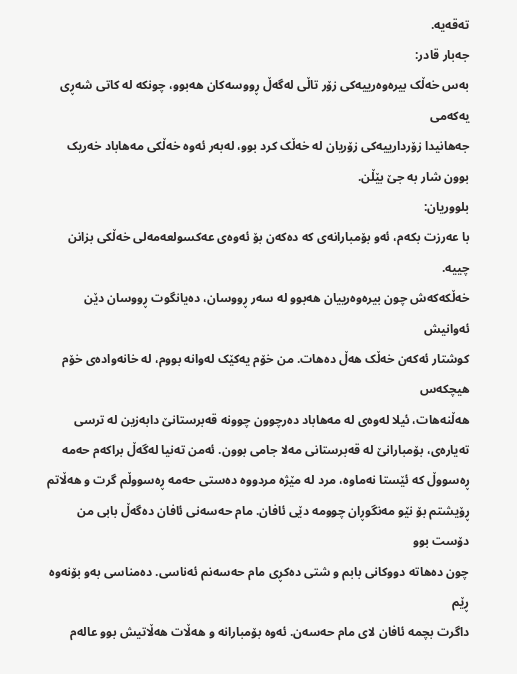تەقەیە.
جەبار قادر:
بەس خەڵک بیرەوەرییەکی زۆر تاڵی لەگەڵ ڕووسەکان هەبوو، چونکە لە کاتی شەڕی یەکەمی
جەهانیدا زۆردارییەکی زۆریان لە خەڵک کرد بوو، لەبەر ئەوە خەڵکی مەهاباد خەریک
بوون شار بە جێ بێڵن.
بلووریان:
با عەرزت بکەم، ئەو بۆمبارانەی کە دەکەن بۆ ئەوەی عەکسولعەمەلی خەڵکی بزانن چییە.
خەڵکەکەش چون بیرەوەرییان هەبوو لە سەر ڕووسان، دەیانگوت ڕووسان دێن ئەوانیش
کوشتار ئەکەن خەڵک هەڵ دەهات. من خۆم یەکێک لەوانە بووم، لە خانەوادەی خۆم هیچکەس
هەڵنەهات، ئیلا لەوەی لە مەهاباد دەرچوون چوونە قەبرستانێ دابەزین لە ترسی
تەیارەی، بۆمبارانێ لە قەبرستانی مەلا جامی بوون. ئەمن تەنیا لەگەڵ براکەم حەمە
ڕەسووڵ کە ئێستا نەماوە، مرد لە مێژە مردووە دەستی حەمە ڕەسووڵم گرت و هەڵاتم
ڕۆیشتم بۆ نێو مەنگوڕان چوومە دێی ئافان. مام حەسەنی ئافان دەگەڵ بابی من دۆست بوو
چون دەهاتە دووکانی بابم و شتی دەکڕی مام حەسەنم ئەناسی. دەمناسی بەو بۆنەوە ڕێم
داگرت بچمە ئافان لای مام حەسەن. ئەوە بۆمبارانە و هەڵات هەڵاتیش بوو عالەم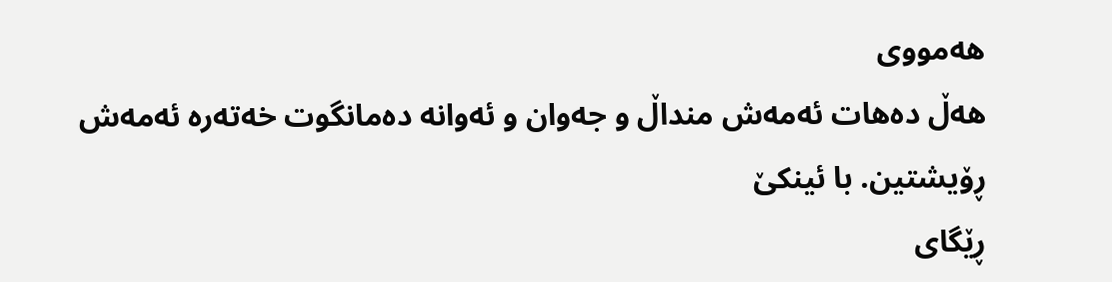هەمووی
هەڵ دەهات ئەمەش منداڵ و جەوان و ئەوانە دەمانگوت خەتەرە ئەمەش ڕۆیشتین. با ئینکێ
ڕێگای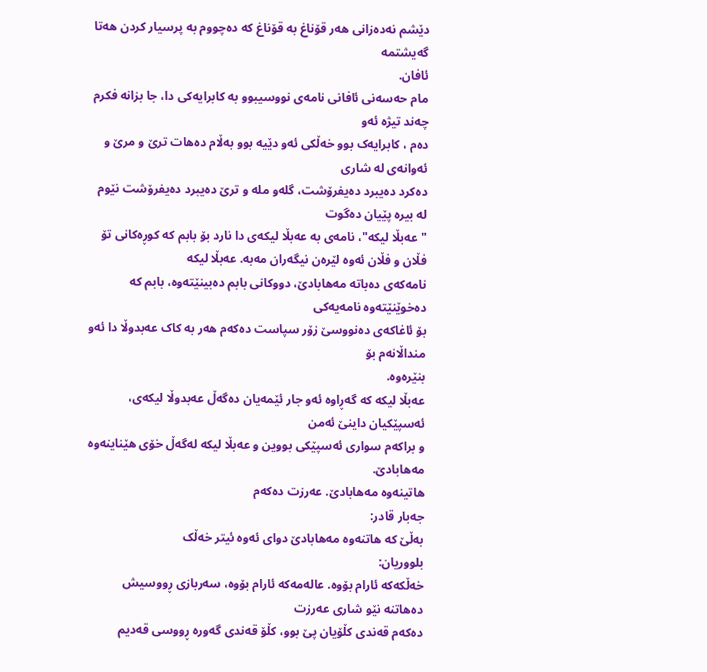دێشم نەدەزانی هەر قۆناغ بە قۆناغ کە دەچووم بە پرسیار کردن هەتا گەیشتمە
ئافان.
مام حەسەنی ئافانی نامەی نووسیبوو بە کابرایەکی دا، جا بزانە فکرم چەند تیژە ئەو
دەم ، کابرایەک بوو خەڵکی ئەو دێیە بوو بەڵام دەهات ترێ و مرێ و ئەوانەی لە شاری
دەکرد دەیبرد دەیفرۆشت، گلەو ملە و ترێ دەیبرد دەیفرۆشت نێوم لە بیرە پێیان دەگوت
" عەبڵا لیکە"، نامەی بە عەبڵا لیکەی دا نارد بۆ بابم کە کوڕەکانی تۆ فڵان و فڵان ئەوە لێرەن نیگەران مەبە. عەبڵا لیکە
نامەکەی دەباتە مەهابادێ، دووکانی بابم دەبینێتەوە، بابم کە دەخوێنێتەوە نامەیەکی
بۆ ئاغاکەی دەنووسێ زۆر سپاست دەکەم هەر بە کاک عەبدوڵا دا ئەو منداڵانەم بۆ
بنێرەوە.
عەبڵا لیکە کە گەڕاوە ئەو جار ئێمەیان دەگەڵ عەبدوڵا لیکەی، ئەسپێکیان داینێ ئەمن
و براکەم سواری ئەسپێکی بووین و عەبڵا لیکە لەگەڵ خۆی هێناینەوە مەهابادێ.
هاتینەوە مەهابادێ. عەرزت دەکەم
جەبار قادر:
بەڵێ کە هاتنەوە مەهابادێ دوای ئەوە ئیتر خەڵک
بلووریان:
خەڵکەکە ئارام بۆوە. عالەمەکە ئارام بۆوە، سەربازی ڕووسیش دەهاتنە نێو شاری عەرزت
دەکەم قەندی کڵۆیان پێ بوو، کڵۆ قەندی گەورە ڕووسی قەدیم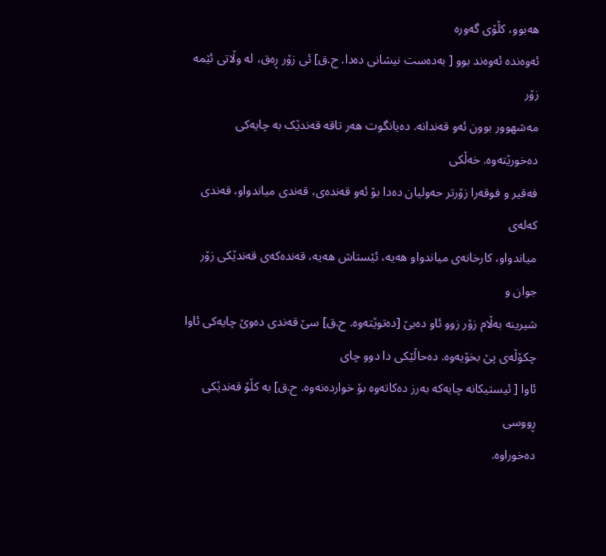هەبوو، کڵۆی گەورە
ئەوەندە ئەوەند بوو [ بەدەست نیشانی دەدا. ح.ق] ئی زۆر ڕەق، لە وڵاتی ئێمە زۆر
مەشهوور بوون ئەو قەندانە. دەیانگوت هەر تاقە قەندێک بە چایەکی دەخورێتەوە. خەڵکی
فەقیر و فوقەرا زۆرتر حەولیان دەدا بۆ ئەو قەندەی، قەندی میاندواو، قەندی کەلەی
میاندواو، کارخانەی میاندواو هەیە، ئێستاش هەیە، قەندەکەی قەندێکی زۆر جوان و
شیرینە بەڵام زۆر زوو ئاو دەبێ [دەتوێتەوە. ح.ق] سێ قەندی دەوێ چایەکی ئاوا
چکۆڵەی پێ بخۆیەوە. دەحاڵێکی دا دوو چای
ئاوا [ ئیستیکانە چایەکە بەرز دەکاتەوە بۆ خواردەنەوە. ح.ق] بە کڵۆ قەندێکی ڕووسی
دەخوراوە.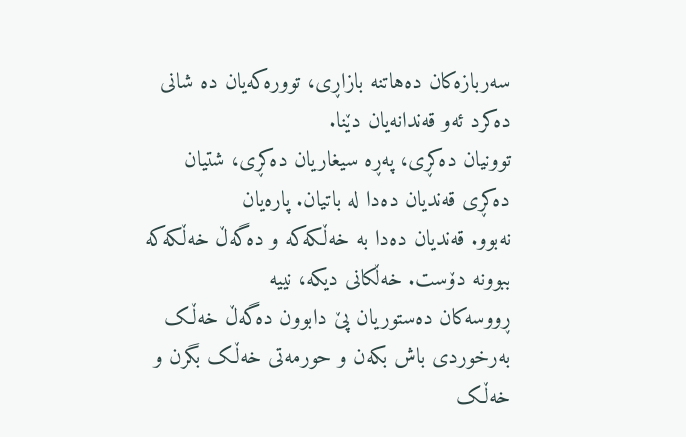سەربازەکان دەهاتنە بازاڕی، توورەکەیان دە شانی دەکرد ئەو قەندانەیان دێنا.
توونیان دەکڕی، پەڕە سیغاریان دەکڕی، شتیان دەکڕی قەندیان دەدا لە باتیان. پارەیان
نەبوو. قەندیان دەدا بە خەڵکەکە و دەگەڵ خەڵکەکە ببوونە دۆست. خەڵکانی دیکە، نییە
ڕووسەکان دەستوریان پێ دابوون دەگەڵ خەڵک بەرخوردی باش بکەن و حورمەتی خەڵک بگرن و
خەڵک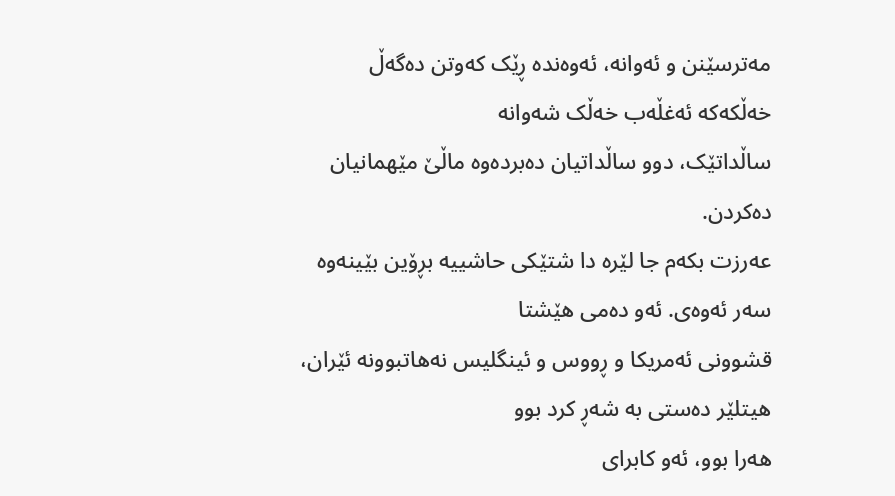مەترسێنن و ئەوانە، ئەوەندە ڕێک کەوتن دەگەڵ خەڵکەکە ئەغڵەب خەڵک شەوانە
ساڵداتێک، دوو ساڵداتیان دەبردەوە ماڵێ مێهمانیان دەکردن.
عەرزت بکەم جا لێرە دا شتێکی حاشییە بڕۆین بێینەوە سەر ئەوەی. ئەو دەمی هێشتا
قشوونی ئەمریکا و ڕووس و ئینگلیس نەهاتبوونە ئێران، هیتلێر دەستی بە شەڕ کرد بوو
هەرا بوو، ئەو کابرای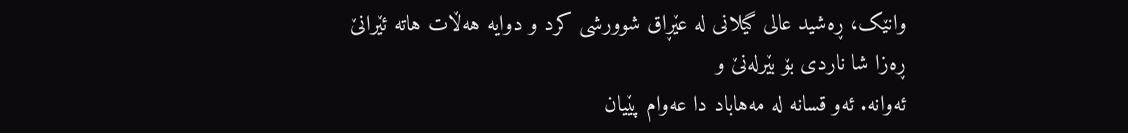وانێک، ڕەشید عالی گیلانی لە عێڕاق شوورشی کرد و دوایە هەڵات هاتە ئێرانێ ڕەزا شا ناردی بۆ بێرلەنێ و
ئەوانە. ئەو قسانە لە مەهاباد دا عەوام پێیان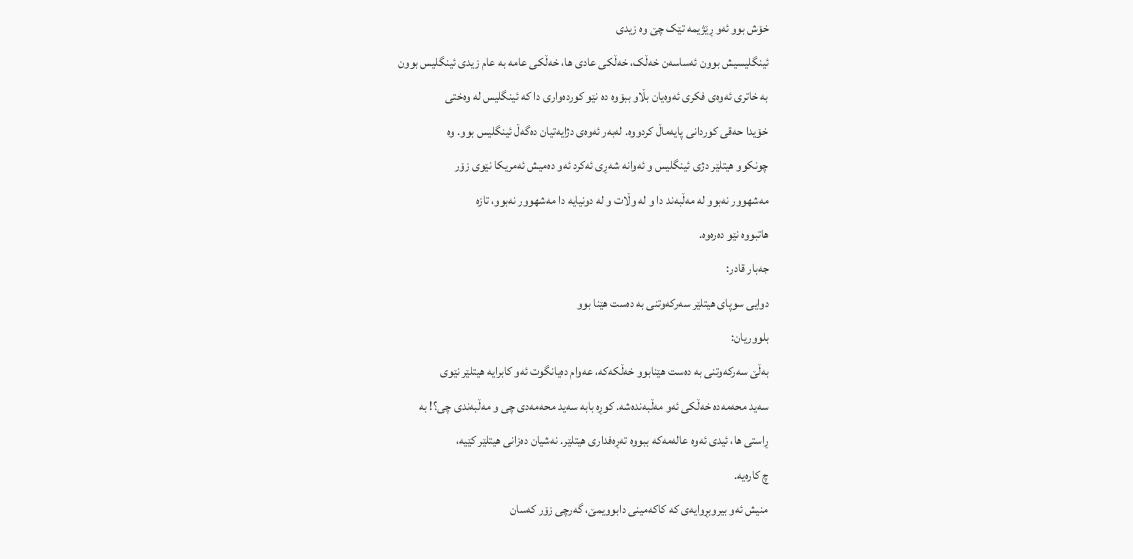خۆش بوو ئەو ڕێژیمە تێک چێ وە زیدی
ئینگلیسیش بوون ئەساسەن خەڵک، خەڵکی عادی ها، خەڵکی عامە بە عام زیدی ئینگلیس بوون
بە خاتری ئەوەی فکری ئەوەیان بڵاو ببۆوە دە نێو کوردەواری دا کە ئینگلیس لە وەختی
خۆیدا حەقی کوردانی پایەماڵ کردووە. لەبەر ئەوەی دژایەتیان دەگەڵ ئینگلیس بوو. وە
چونکوو هیتلێر دژی ئینگلیس و ئەوانە شەڕی ئەکرد ئەو دەمیش ئەمریکا نێوی زۆر
مەشهوور نەبوو لە مەڵبەند دا و لە وڵات و لە دونیایە دا مەشهوور نەبوو، تازە
هاتبووە نێو دەرەوە.
جەبار قادر:
دوایی سوپای هیتلێر سەرکەوتنی بە دەست هێنا بوو
بلووریان:
بەڵێ سەرکەوتنی بە دەست هێنابوو خەڵکەکە، عەوام دەیانگوت ئەو کابرایە هیتلێر نێوی
سەید محەمەدە خەڵکی ئەو مەڵبەندەشە. کوڕە بابە سەید محەمەدی چی و مەڵبەندی چی؟! بە
ڕاستی ها، ئیدی ئەوە عالەمەکە ببووە تەڕەفداری هیتلێر. نەشیان دەزانی هیتلێر کێیە،
چ کارەیە.
منیش ئەو بیروبڕوایەی کە کاکەمینی دابوویمێ، گەرچی زۆر کەسان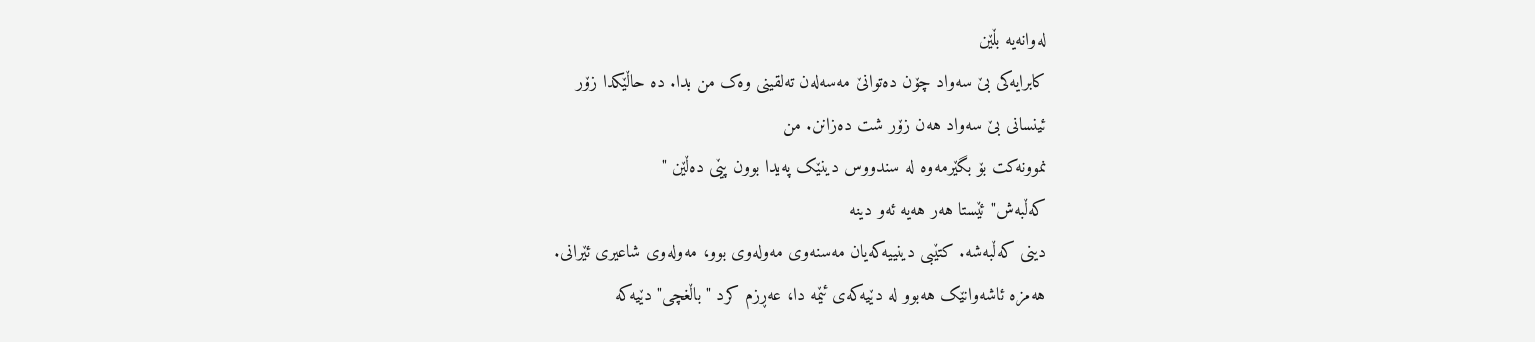لەوانەیە بڵێن
کابرایەکی بێ سەواد چۆن دەتوانێ مەسەلەن تەلقینی وەک من بدا. دە حاڵێکدا زۆر
ئینسانی بێ سەواد هەن زۆر شت دەزانن. من
نموونەکت بۆ بگێرمەوە لە سندووس دینێک پەیدا بوون پێی دەڵێن "
کەڵبەش" ئێستا هەر هەیە ئەو دینە
دینی کەڵبەشە. کتێبی دینییەکەیان مەسنەوی مەولەوی بوو، مەولەوی شاعیری ئێرانی.
هەمزە ئاشەوانێک هەبوو لە دێیەکەی ئێمە دا، عەڕزم کرد " باڵغچی" دێیەکە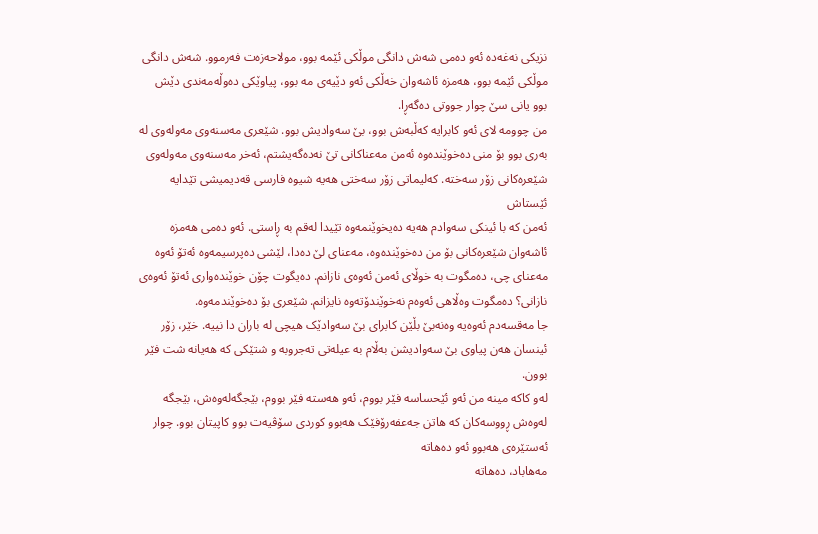نزیکی نەغەدە ئەو دەمی شەش دانگی موڵکی ئێمە بوو، مولاحەزەت فەرموو. شەش دانگی
موڵکی ئێمە بوو، هەمزە ئاشەوان خەڵکی ئەو دێیەی مە بوو، پیاوێکی دەوڵەمەندی دێش
بوو یانی سێ چوار جووتی دەگەڕا.
من چوومە لای ئەو کابرایە کەڵبەش بوو، بێ سەوادیش بوو. شێعری مەسنەوی مەولەوی لە
بەری بوو بۆ منی دەخوێندەوە ئەمن مەعناکانی تێ نەدەگەیشتم، ئەخر مەسنەوی مەولەوی
شێعرەکانی زۆر سەختە. کەلیماتی زۆر سەختی هەیە شیوە فارسی قەدیمیشی تێدایە ئێستاش
ئەمن کە با ئینکی سەوادم هەیە دەیخوێنمەوە تێیدا لەقم بە ڕاستی. ئەو دەمی هەمزە
ئاشەوان شێعرەکانی بۆ من دەخوێندەوە، مەعنای لێ دەدا، لێشی دەپرسیمەوە ئەتۆ ئەوە
مەعنای چی، دەمگوت بە خوڵای ئەمن ئەوەی نازانم. دەیگوت چۆن خوێندەواری ئەتۆ ئەوەی
نازانی؟ دەمگوت وەڵاهی ئەوەم نەخوێندۆتەوە نایزانم. شێعری بۆ دەخوێندمەوە.
جا مەقسەدم ئەوەیە وەنەبێ بڵێن کابرای بێ سەوادێک هیچی لە باران دا نییە. خێر، زۆر
ئینسان هەن پیاوی بێ سەوادیشن بەڵام بە عیلەتی تەجروبە و شتێکی کە هەیانە شت فێر بوون.
لەو کاکە مینە من ئەو ئێحساسە فێر بووم، ئەو هەستە فێر بووم، بێجگەلەوەش، بێجگە
لەوەش ڕووسەکان کە هاتن جەعفەرۆفێک هەبوو کوردی سۆڤیەت بوو کاپیتان بوو. چوار ئەستێرەی هەبوو ئەو دەهاتە
مەهاباد، دەهاتە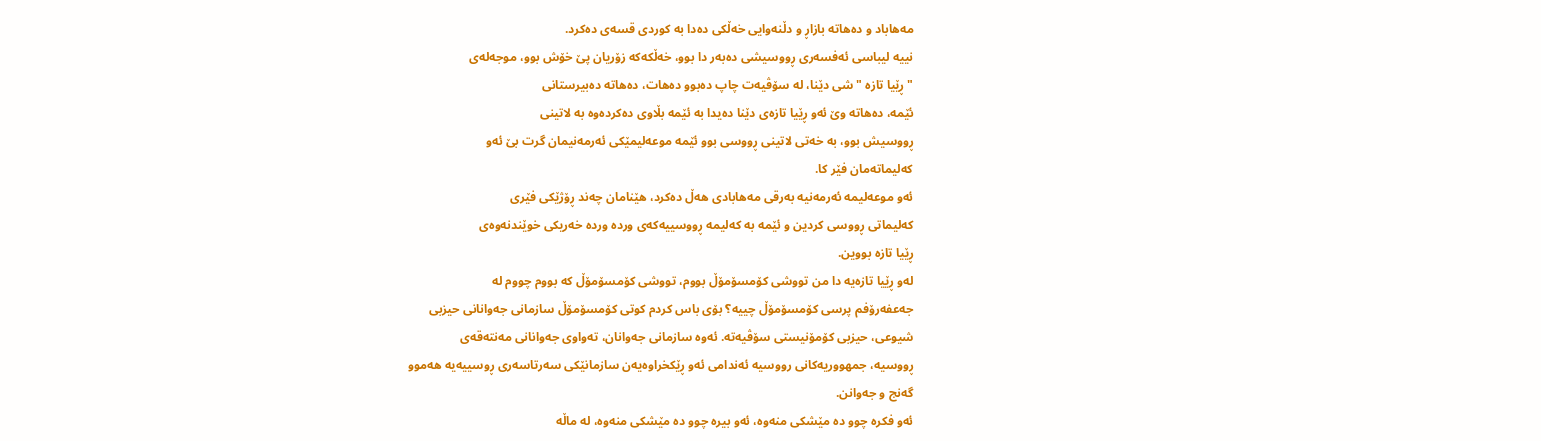مەهاباد و دەهاتە بازاڕ و دڵنەوایی خەڵکی دەدا بە کوردی قسەی دەکرد.
نییە لیباسی ئەفسەری ڕووسیشی دەبەر دا بوو، خەڵکەکە زۆریان پێ خۆش بوو، موجەلەی
" ڕێیا تازە " شی دێنا، لە سۆڤیەت چاپ دەبوو دەهات، دەهاتە دەبیرستانی
ئێمە، دەهاتە وێ ئەو ڕێیا تازەی دێنا دەیدا بە ئێمە بڵاوی دەکردەوە بە لاتینی
ڕووسیش بوو، بە خەتی لاتینی ڕووسی بوو ئێمە موعەلیمێکی ئەرمەنیمان گرت بێ ئەو
کەلیماتەمان فێر کا.
ئەو موعەلیمە ئەرمەنیە بەرقی مەهابادی هەڵ دەکرد، هێنامان چەند ڕۆژێکی فێری
کەلیماتی ڕووسی کردین و ئێمە بە کەلیمە ڕووسییەکەی وردە وردە خەریکی خوێندنەوەی
ڕێیا تازە بووین.
لەو ڕێیا تازەیە دا من تووشی کۆمسۆمۆڵ بووم، تووشی کۆمسۆمۆڵ کە بووم چووم لە
جەعفەرۆفم پرسی کۆمسۆمۆڵ چییە؟ بۆی باس کردم کوتی کۆمسۆمۆڵ سازمانی جەوانانی حیزبی
شیوعی، حیزبی کۆمۆنیستی سۆڤیەتە. ئەوە سازمانی جەوانان، تەواوی جەوانانی مەنتەقەی
ڕووسیە، جمهووریەکانی رووسیە ئەندامی ئەو ڕێکخراوەیەن سازمانێکی سەرتاسەری ڕوسییەیە هەموو
گەنج و جەوانن.
ئەو فکرە چوو دە مێشکی منەوە، ئەو بیرە چوو دە مێشکی منەوە، لە ماڵە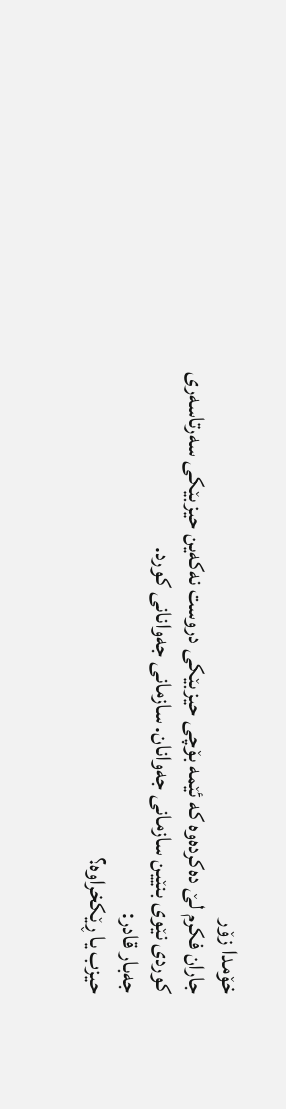خۆمدا زۆر
جاران فکرم لێ دەکردەوە کە ئێمە بۆچی حیزبێکی دروست نەکەین حیزبێکی سەرتاسەری
کوردی نێوی بنێین سازمانی جەوانان. سازمانی جەوانانی کورد.
جەبار قادر:
حیزب یا ڕێکخراوە؟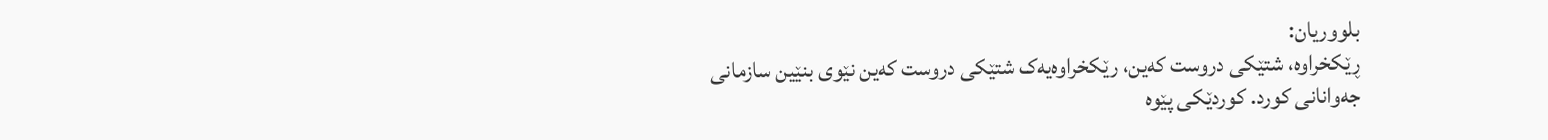بلووریان:
ڕێکخراوە، شتێکی دروست کەین، رێکخراوەیەک شتێکی دروست کەین نێوی بنێین سازمانی
جەوانانی کورد. کوردێکی پێوە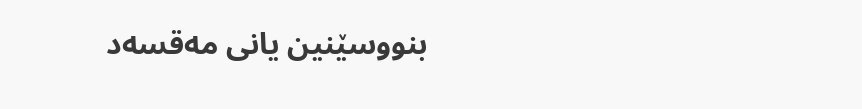بنووسێنین یانی مەقسەد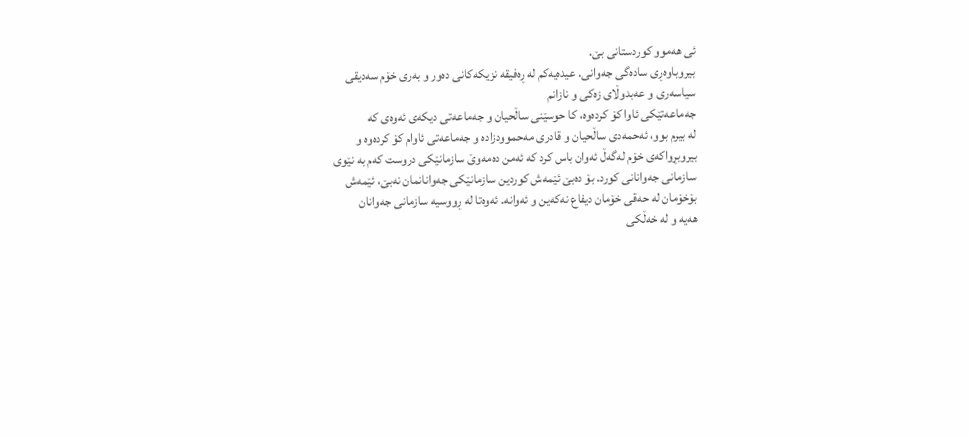ئی هەموو کوردستانی بێ.
بیروباوەڕی سادەگی جەوانی. عیدەیەکم لە ڕەفیقە نزیکەکانی دەور و بەری خۆم سەدیقی
سیاسەری و عەبدوڵای زەکی و نازانم
جەماعەتێکی ئاوا کۆ کردەوە، کا حوسێنی ساڵحیان و جەماعەتی دیکەی ئەوەی کە
لە بیرم بوو، ئەحمەدی ساڵحیان و قادری مەحموودزادە و جەماعەتی ئاوام کۆ کردەوە و
بیروبڕواکەی خۆم لەگەڵ ئەوان باس کرد کە ئەمن دەمەوێ سازمانێکی دروست کەم بە نێوی
سازمانی جەوانانی کورد. بۆ دەبێ ئێمەش کوردین سازمانێکی جەوانانمان نەبێ، ئێمەش
بۆخۆمان لە حەقی خۆمان دیفاع نەکەین و ئەوانە. ئەوەتا لە ڕووسیە سازمانی جەوانان
هەیە و لە خەڵکی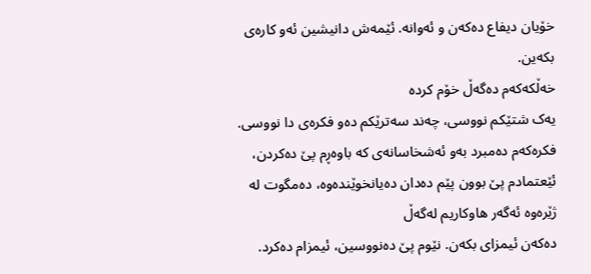خۆیان دیفاع دەکەن و ئەوانە. ئێمەش دانیشین ئەو کارەی بکەین.
خەڵکەکەم دەگەڵ خۆم کردە
یەک شتێکم نووسی، چەند سەترێکم دەو فکرەی دا نووسی. فکرەکەم دەمبرد بەو ئەشخاسانەی کە باوەڕم پێ دەکردن،
ئێعتمادم پێ بوون پێم دەدان دەیانخوێندەوە، دەمگوت لە ژێرەوە ئەگەر هاوکاریم لەگەڵ
دەکەن ئیمزای بکەن. نێوم پێ دەنووسین، ئیمزام دەکرد.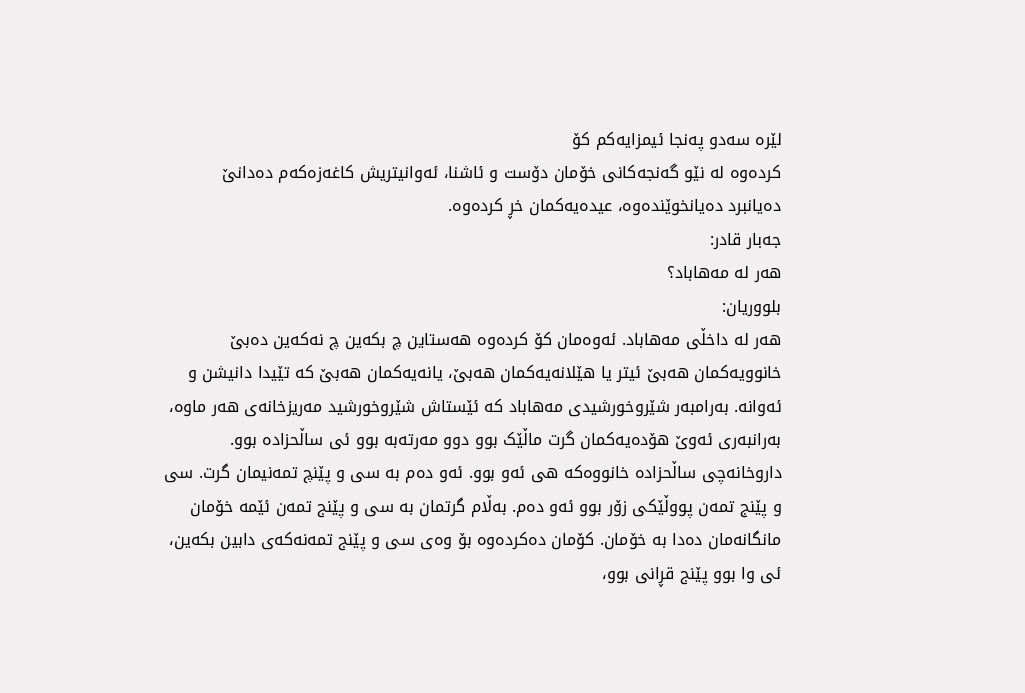لێرە سەدو پەنجا ئیمزایەکم کۆ
کردەوە لە نێو گەنجەکانی خۆمان دۆست و ئاشنا، ئەوانیتریش کاغەزەکەم دەدانێ
دەیانبرد دەیانخوێندەوە، عیدەیەکمان خڕ کردەوە.
جەبار قادر:
هەر لە مەهاباد؟
بلووریان:
هەر لە داخڵی مەهاباد. ئەوەمان کۆ کردەوە هەستاین چ بکەین چ نەکەین دەبێ
خانوویەکمان هەبێ ئیتر یا هێلانەیەکمان هەبێ، یانەیەکمان هەبێ کە تێیدا دانیشن و
ئەوانە. بەرامبەر شێروخورشیدی مەهاباد کە ئێستاش شێروخورشید مەریزخانەی هەر ماوە،
بەرانبەری ئەوێ هۆدەیەکمان گرت ماڵێک بوو دوو مەرتەبە بوو ئی ساڵحزادە بوو.
داروخانەچی ساڵحزادە خانووەکە هی ئەو بوو. ئەو دەم بە سی و پێنچ تمەنیمان گرت. سی
و پێنج تمەن پووڵێکی زۆر بوو ئەو دەم. بەڵام گرتمان بە سی و پێنج تمەن ئێمە خۆمان
مانگانەمان دەدا بە خۆمان. کۆمان دەکردەوە بۆ وەی سی و پێنج تمەنەکەی دابین بکەین،
ئی وا بوو پێنج قڕانی بوو،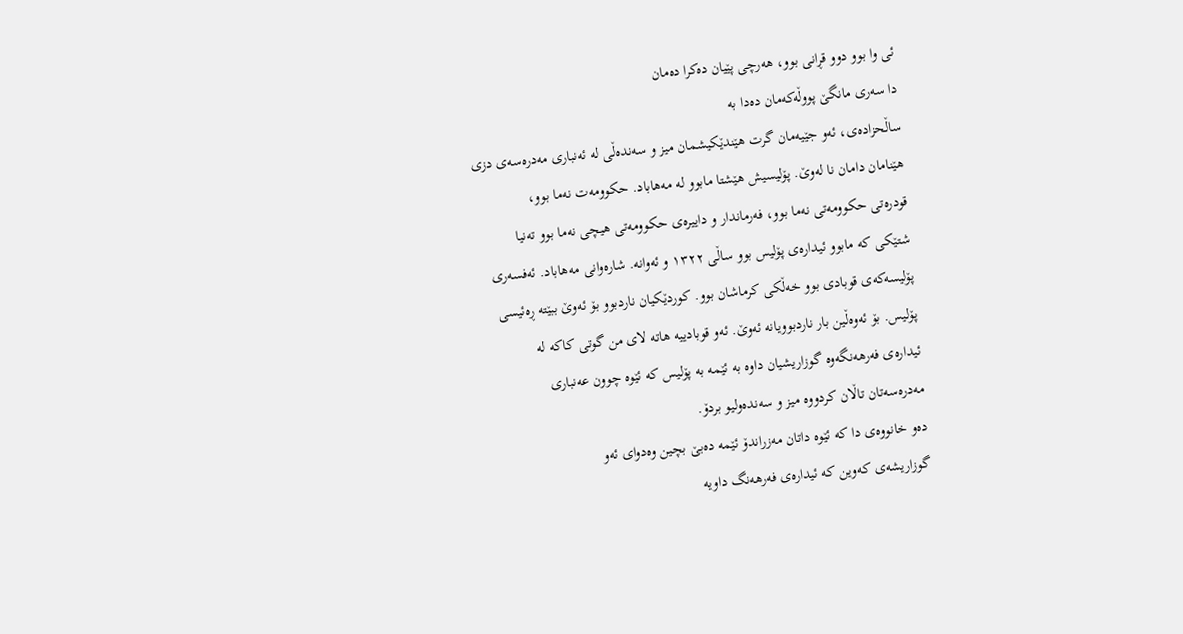ئی وا بوو دوو قڕانی بوو، هەرچی پێیان دەکرا دەمان
دا سەری مانگێ پووڵەکەمان دەدا بە
ساڵحزادەی، ئەو جێیەمان گرت هێندێکیشمان میز و سەندەڵی لە ئەنباری مەدرەسەی دزی
هێنامان دامان نا لەوێ. پۆلیسیش هێشتا مابوو لە مەهاباد. حکوومەت نەما بوو،
قودرەتی حکوومەتی نەما بوو، فەرماندار و داییرەی حکوومەتی هیچی نەما بوو تەنیا
شتێکی کە مابوو ئیدارەی پۆلیس بوو ساڵی ١٣٢٢ و ئەوانە. شارەوانی مەهاباد. ئەفسەری
پۆلیسەکەی قوبادی بوو خەڵکی کرماشان بوو. کوردێکیان ناردبوو بۆ ئەوێ ببێتە ڕەئیسی
پۆلیس. بۆ ئەوەڵین بار ناردبوویانە ئەوێ. ئەو قوبادییە هاتە لای من گوتی کاکە لە
ئیدارەی فەرهەنگەوە گوزاریشیان داوە بە ئێمە بە پۆلیس کە ئێوە چوون عەنباری
مەدرەسەتان تاڵان کردووە میز و سەندەولیو بردۆ.
دەو خانووەی دا کە ئێوە داتان مەزراندۆ ئێمە دەبێ بچین وەدوای ئەو
گوزاریشەی کەوین کە ئیدارەی فەرهەنگ داویە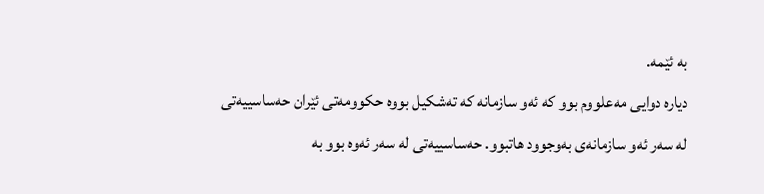بە ئێمە.
دیارە دوایی مەعلووم بوو کە ئەو سازمانە کە تەشکیل بووە حکوومەتی ئێران حەساسییەتی
لە سەر ئەو سازمانەی بەوجوود هاتبوو. حەساسییەتی لە سەر ئەوە بوو بە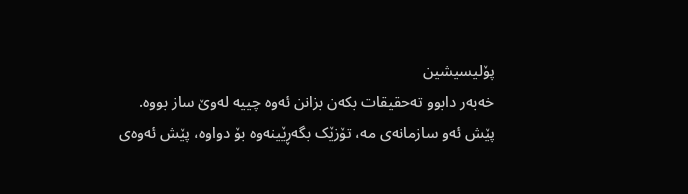پۆلیسیشین
خەبەر دابوو تەحقیقات بکەن بزانن ئەوە چییە لەوێ ساز بووە.
پێش ئەو سازمانەی مە، تۆزێک بگەڕێینەوە بۆ دواوە، پێش ئەوەی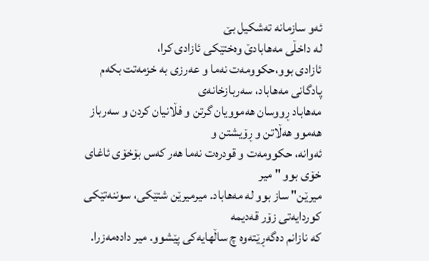ئەو سازمانە تەشکیل بێ
لە داخڵی مەهابادێ وەختێکی ئازادی کرا،
ئازادی بوو،حکوومەت نەما و عەرزی بە خزمەتت بکەم پادگانی مەهاباد، سەربازخانەی
مەهاباد ڕووسان هەموویان گرتن و فڵانیان کردن و سەرباز هەموو هەڵاتن و ڕۆیشتن و
ئەوانە، حکوومەت و قودرەت نەما هەر کەس بۆخۆی ئاغای خۆی بوو " میر
میرێن" ساز بوو لە مەهاباد. میرمیرێن شتێکی، سوننەتێکی کوردایەتی زۆر قەدیمە
کە نازانم دەگەڕێتەوە چ ساڵهایەکی پێشوو. میر دادەمەزرا.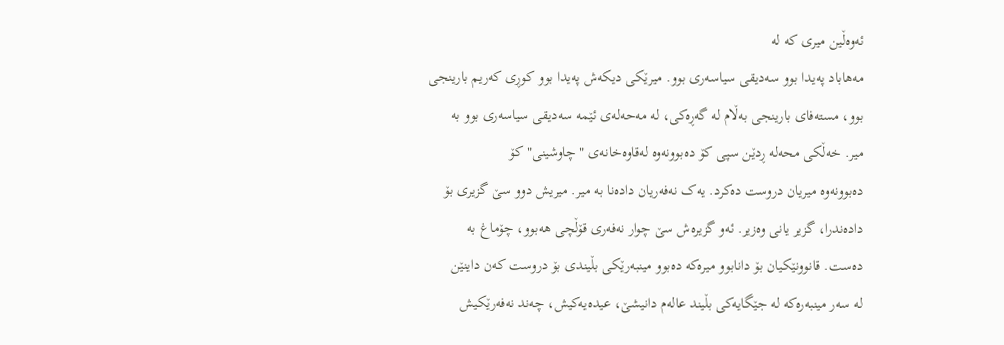ئەوەڵین میری کە لە
مەهاباد پەیدا بوو سەدیقی سیاسەری بوو. میرێکی دیکەش پەیدا بوو کوڕی کەریم بارینجی
بوو، مستەفای بارینجی بەڵام لە گەڕەکی، لە مەحەلەی ئێمە سەدیقی سیاسەری بوو بە
میر. خەڵکی محەلە ڕدێن سپی کۆ دەبوونەوە لەقاوەخانەی " چاوشینی" کۆ
دەبوونەوە میریان دروست دەکرد. یەک نەفەریان دادەنا بە میر. میریش دوو سێ گزیری بۆ
دادەندرا، گزیر یانی وەزیر. ئەو گزیرەش سێ چوار نەفەری قۆڵچی هەبوو، چۆماغ بە
دەست. قانوونێکیان بۆ دانابوو میرەکە دەبوو مینبەرێکی بڵیندی بۆ دروست کەن داینێن
لە سەر مینبەرەکە لە جێگایەکی بڵیند عالەم دانیشێ، عیدەیەکیش، چەند نەفەرێکیش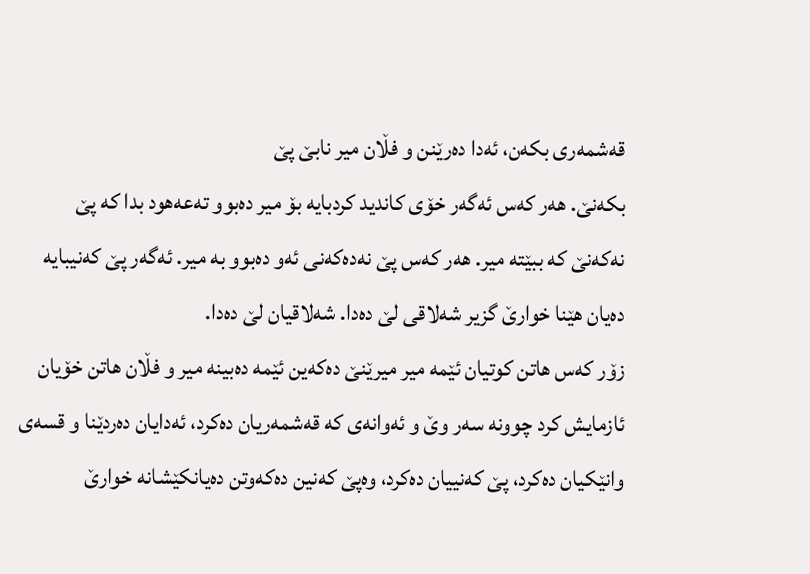قەشمەری بکەن، ئەدا دەرێنن و فڵان میر نابێ پێ
بکەنێ. هەر کەس ئەگەر خۆی کاندید کردبایە بۆ میر دەبوو تەعەهود بدا کە پێ
نەکەنێ کە ببێتە میر. هەر کەس پێ نەدەکەنی ئەو دەبوو بە میر. ئەگەر پێ کەنیبایە
دەیان هێنا خوارێ گزیر شەلاقی لێ دەدا. شەلاقیان لێ دەدا.
زۆر کەس هاتن کوتیان ئێمە میر میرێنێ دەکەین ئێمە دەبینە میر و فڵان هاتن خۆیان
ئازمایش کرد چوونە سەر وێ و ئەوانەی کە قەشمەریان دەکرد، ئەدایان دەردێنا و قسەی
وانێکیان دەکرد، پێ کەنییان دەکرد، وەپێ کەنین دەکەوتن دەیانکێشانە خوارێ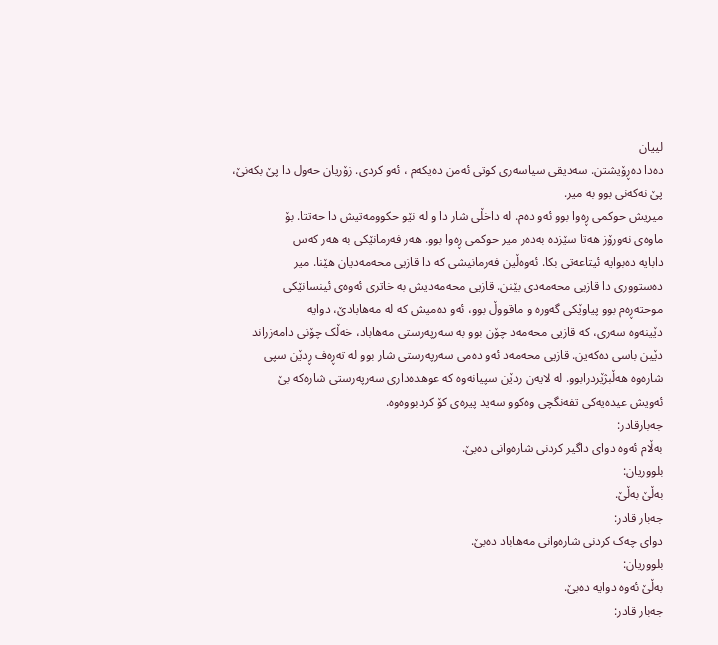لییان
دەدا دەڕۆیشتن. سەدیقی سیاسەری کوتی ئەمن دەیکەم ، ئەو کردی. زۆریان حەول دا پێ بکەنێ،
پێ نەکەنی بوو بە میر.
میریش حوکمی ڕەوا بوو ئەو دەم. لە داخڵی شار دا و لە نێو حکوومەتیش دا حەتتا. بۆ
ماوەی نەورۆز هەتا سێزدە بەدەر میر حوکمی ڕەوا بوو. هەر فەرمانێکی بە هەر کەس
دابایە دەبوایە ئیتاعەتی بکا. ئەوەڵین فەرمانیشی کە دا قازیی محەمەدیان هێنا. میر
دەستووری دا قازیی محەمەدی بێنن. قازیی محەمەدیش بە خاتری ئەوەی ئینسانێکی
موحتەڕەم بوو پیاوێکی گەورە و ماقووڵ بوو، ئەو دەمیش کە لە مەهابادێ، دوایە
دێینەوە سەری، کە قازیی محەمەد چۆن بوو بە سەرپەرستی مەهاباد، خەڵک چۆنی دامەزراند
دێین باسی دەکەین. قازیی محەمەد ئەو دەمی سەرپەرستی شار بوو لە تەڕەف ڕدێن سپی
شارەوە هەڵبژێردرابوو. لە لایەن ردێن سپیانەوە کە عوهدەداری سەرپەرستی شارەکە بێ
ئەویش عیدەیەکی تفەنگچی وەکوو سەید پیرەی کۆ کردبووەوە.
جەبارقادر:
بەڵام ئەوە دوای داگیر کردنی شارەوانی دەبێ.
بلووریان:
بەڵێ بەڵێ.
جەبار قادر:
دوای چەک کردنی شارەوانی مەهاباد دەبێ.
بلووریان:
بەڵێ ئەوە دوایە دەبێ.
جەبار قادر: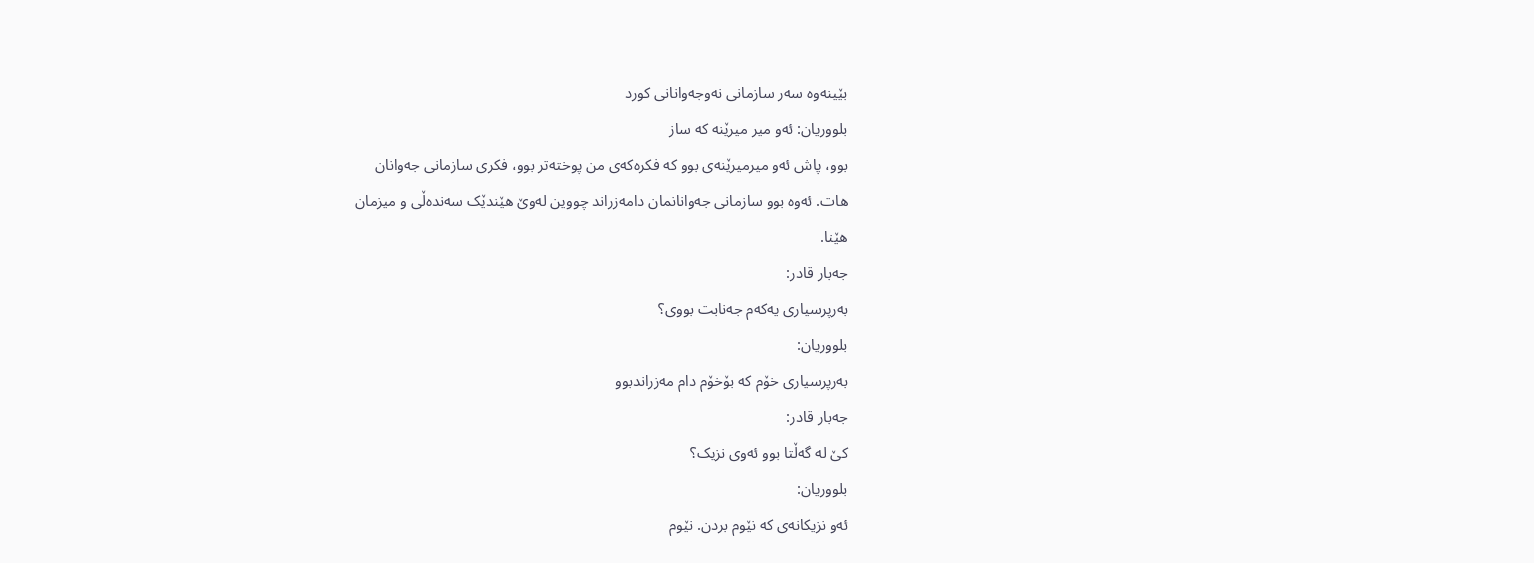بێینەوە سەر سازمانی نەوجەوانانی کورد
بلووریان: ئەو میر میرێنە کە ساز
بوو، پاش ئەو میرمیرێنەی بوو کە فکرەکەی من پوختەتر بوو، فکری سازمانی جەوانان
هات. ئەوە بوو سازمانی جەوانانمان دامەزراند چووین لەوێ هێندێک سەندەڵی و میزمان
هێنا.
جەبار قادر:
بەرپرسیاری یەکەم جەنابت بووی؟
بلووریان:
بەرپرسیاری خۆم کە بۆخۆم دام مەزراندبوو
جەبار قادر:
کێ لە گەڵتا بوو ئەوی نزیک؟
بلووریان:
ئەو نزیکانەی کە نێوم بردن. نێوم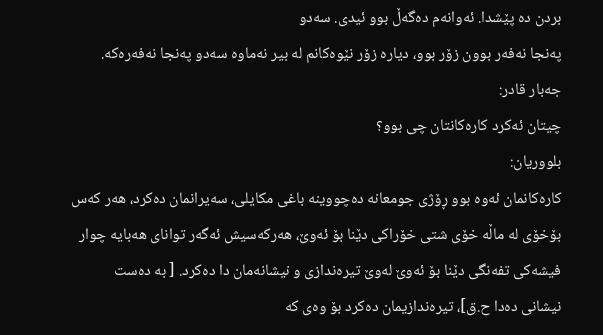بردن دە پێشدا. ئەوانەم دەگەڵ بوو ئیدی. سەدو
پەنجا نەفەر بوون زۆر بوو، دیارە زۆر نێوەکانم لە بیر نەماوە سەدو پەنجا نەفەرەکە.
جەبار قادر:
چیتان ئەکرد کارەکانتان چی بوو؟
بلووریان:
کارەکانمان ئەوە بوو ڕۆژی جومعانە دەچووینە باغی مکایلی، سەیرانمان دەکرد، هەر کەس
بۆخۆی لە ماڵە خۆی شتی خۆراکی دێنا بۆ ئەوێ، هەرکەسیش ئەگەر توانای هەبایە چوار
فیشەکی تفەنگی دێنا بۆ ئەوێ لەوێ تیرەندازی و نیشانەمان دا دەکرد. [ بە دەست
نیشانی دەدا ح.ق]، تیرەندازیمان دەکرد بۆ وەی کە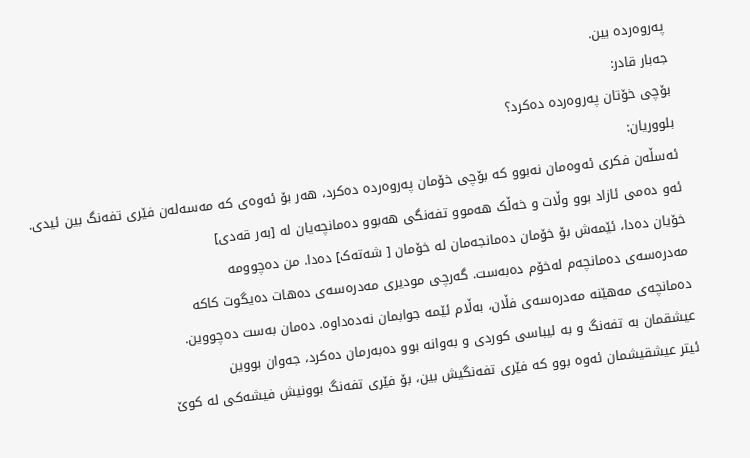پەروەردە بین.
جەبار قادر:
بۆچی خۆتان پەروەردە دەکرد؟
بلووریان:
ئەسڵەن فکری ئەوەمان نەبوو کە بۆچی خۆمان پەروەردە دەکرد، هەر بۆ ئەوەی کە مەسەلەن فێری تفەنگ بین ئیدی.
ئەو دەمی ئازاد بوو وڵات و خەڵک هەموو تفەنگی هەبوو دەمانچەیان لە [بەر قەدی]
خۆیان دەدا، ئێمەش بۆ خۆمان دەمانجەمان لە خۆمان [ شەتەک] دەدا. من دەچوومە
مەدرەسەی دەمانچەم لەخۆم دەبەست. گەرچی مودیری مەدرەسەی دەهات دەیگوت کاکە
دەمانچەی مەهێنە مەدرەسەی فڵان، بەڵام ئێمە جوابمان نەدەداوە. دەمان بەست دەچووین.
عیشقمان بە تفەنگ و بە لیباسی کوردی و بەوانە بوو دەبەرمان دەکرد، جەوان بووین
ئیتر عیشقیشمان ئەوە بوو کە فێری تفەنگیش بین، بۆ فێری تفەنگ بوونیش فیشەکی لە کوێ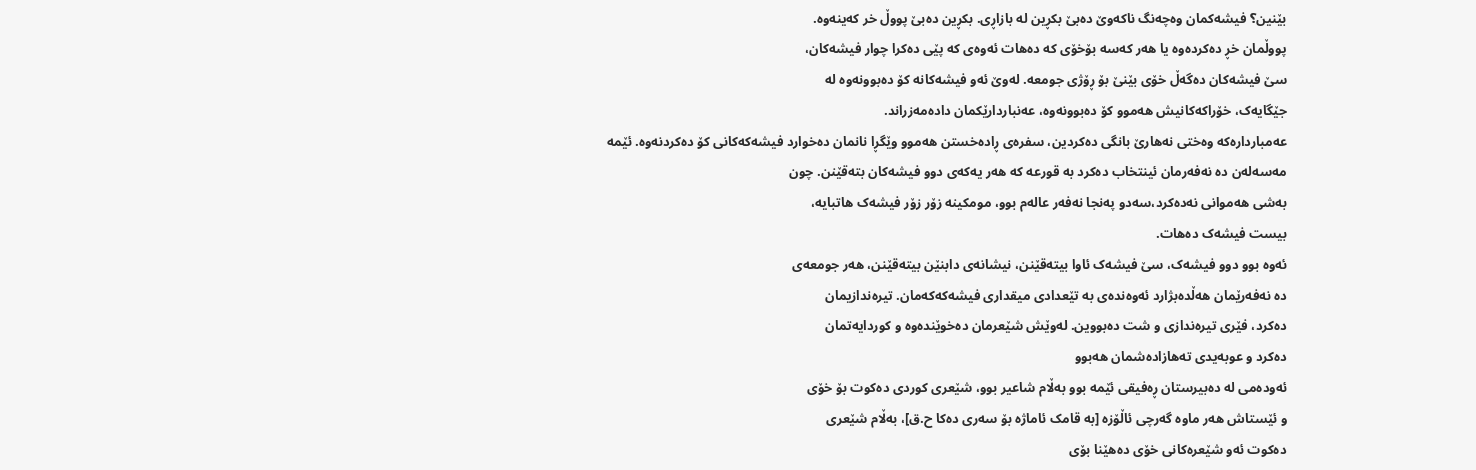بێنین؟ فیشەکمان وەچەنگ ناکەوێ دەبێ بکڕین لە بازاڕی. بکڕین دەبێ پووڵ خر کەینەوە.
پووڵمان خڕ دەکردەوە یا هەر کەسە بۆخۆی کە دەهات ئەوەی کە پێی دەکرا چوار فیشەکان،
سێ فیشەکان دەگەڵ خۆی بێنێ بۆ ڕۆژی جومعە. لەوێ ئەو فیشەکانە کۆ دەبوونەوە لە
جێگایەک، خۆراکەکانیش هەموو کۆ دەبوونەوە، عەنباردارێکمان دادەمەزراند.
عەمباردارەکە وەختی نەهارێ بانگی دەکردین، سفرەی ڕادەخستن هەموو وێگڕا نانمان دەخوارد فیشەکەکانی کۆ دەکردنەوە. ئێمە
مەسەلەن دە نەفەرمان ئینتخاب دەکرد بە قورعە کە هەر یەکەی دوو فیشەکان بتەقێنن. چون
بەشی هەموانی نەدەکرد،سەدو پەنجا نەفەر عالەم بوو، مومکینە زۆر زۆر فیشەک هاتبایە،
بیست فیشەک دەهات.
ئەوە بوو دوو فیشەک، سێ فیشەک ئاوا بیتەقێنن، نیشانەی دابنێن بیتەقێنن، هەر جومعەی
دە نەفەرێمان هەڵدەبژارد ئەوەندەی بە تێعدادی میقداری فیشەکەکەمان. تیرەندازیمان
دەکرد، فێری تیرەندازی و شت دەبووین. لەوێش شێعرمان دەخوێندەوە و کوردایەتمان
دەکرد و عوبەیدی تەهازادەشمان هەبوو
ئەودەمی لە دەبیرستان ڕەفیقی ئێمە بوو بەڵام شاعیر بوو، شێعری کوردی دەکوت بۆ خۆی
و ئێستاش هەر ماوە گەرچی ئاڵۆزە [بە قامک ئاماژە بۆ سەری دەکا ح.ق]، بەڵام شێعری
دەکوت ئەو شێعرەکانی خۆی دەهێنا بۆی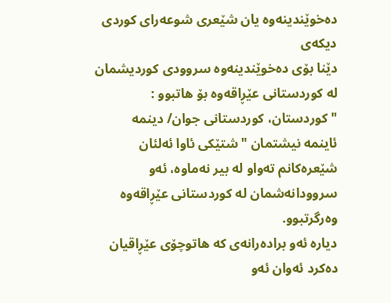دەخوێندینەوە یان شێعری شوعەرای کوردی دیکەی
دێنا بۆی دەخوێندینەوە سروودی کوردیشمان لە کوردستانی عێڕاقەوە بۆ هاتبوو :
" کوردستان، کوردستانی جوان/ دینمە
ئاینمە نیشتمان " شتێکی ئاوا ئەلئان شێعرەکانم تەواو لە بیر نەماوە، ئەو
سروودانەشمان لە کوردستانی عێڕاقەوە
وەرگرتبوو.
دیارە ئەو برادەرانەی کە هاتوچۆی عێڕاقیان دەکرد ئەوان ئەو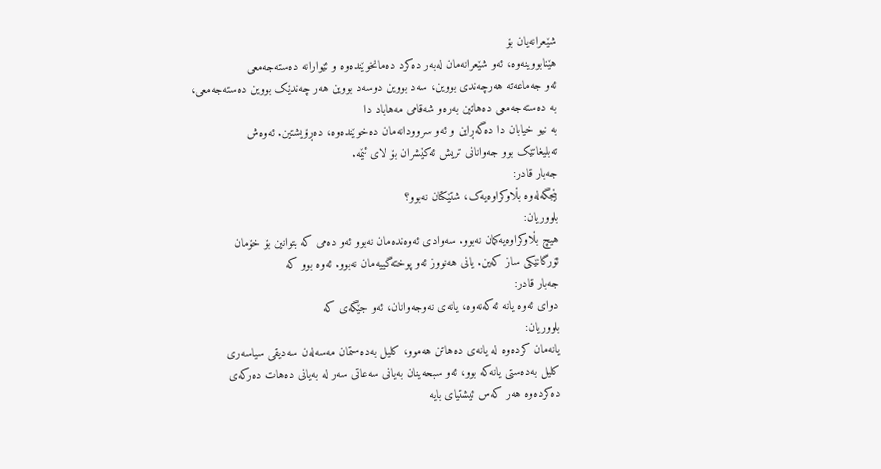شێعرانەیان بۆ
هێنابووینەوە، ئەو شێعرانەمان لەبەر دەکرد دەمانخوێندەوە و ئێوارانە دەستەجەمعی
ئەو جەماعەتە هەرچەندی بووین، سەد بووین دوسەد بووین هەر چەندێک بووین دەستەجەمعی،
بە دەستەجەمعی دەهاتین بەرەو شەقامی مەهاباد دا
بە نیو خیابان دا دەگەڕاین و ئەو سروودانەمان دەخوێندەوە، دەڕۆیشتین. ئەوەش
تەبلیغاتێک بوو جەوانانی تریش ئەکێشران بۆ لای ئێمە.
جەبار قادر:
بێجگەلەوە بڵاوکراوەیەک، شتێکتان نەبوو؟
بلووریان:
هیچ بڵاوکراوەیەکمان نەبوو. سەوادی ئەوەندەمان نەبوو ئەو دەمی کە بتوانین بۆ خۆمان
ئۆرگانێکی ساز کەین. یانی هەنووز ئەو پوختەگییەمان نەبوو. ئەوە بوو کە
جەبار قادر:
دوای ئەوە یانە ئەکەنەوە، یانەی نەوجەوانان، ئەو جێگەی کە
بلووریان:
یانەمان کردەوە لە یانەی دەهاتن هەموو، کلیل بەدەستمان مەسەلەن سەدیقی سیاسەری
کلیل بەدەستی یانەکە بوو، ئەو سبحەینان بەیانی سەعاتی سەر لە بەیانی دەهات دەرکەی
دەکردەوە هەر کەس ئیشتیای بایە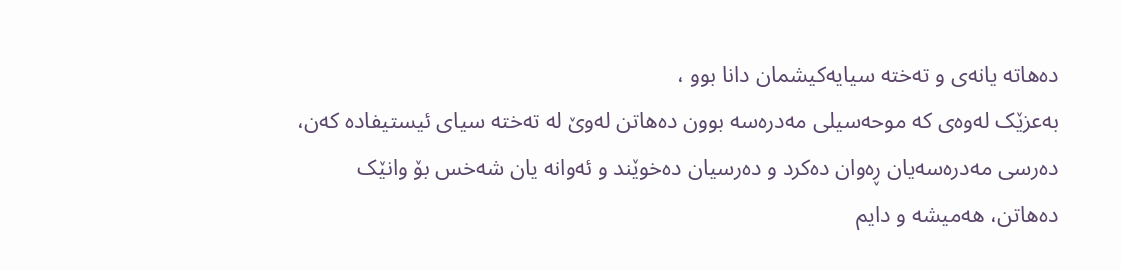دەهاتە یانەی و تەختە سیایەکیشمان دانا بوو ،
بەعزێک لەوەی کە موحەسیلی مەدرەسە بوون دەهاتن لەوێ لە تەختە سیای ئیستیفادە کەن،
دەرسی مەدرەسەیان ڕەوان دەکرد و دەرسیان دەخوێند و ئەوانە یان شەخس بۆ وانێک
دەهاتن، هەمیشە و دایم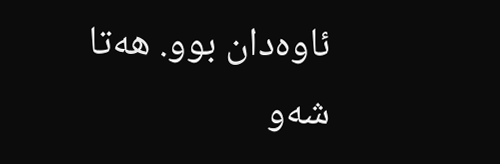ئاوەدان بوو. هەتا شەو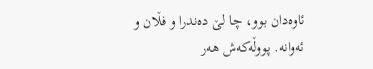ئاوەدان بوو، چا لێ دەندرا و فڵان و
ئەوانە. پووڵەکەش هەر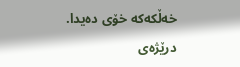خەڵکەکە خۆی دەیدا.
درێژەی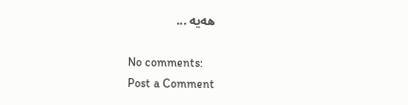هەیە ...

No comments:
Post a Comment